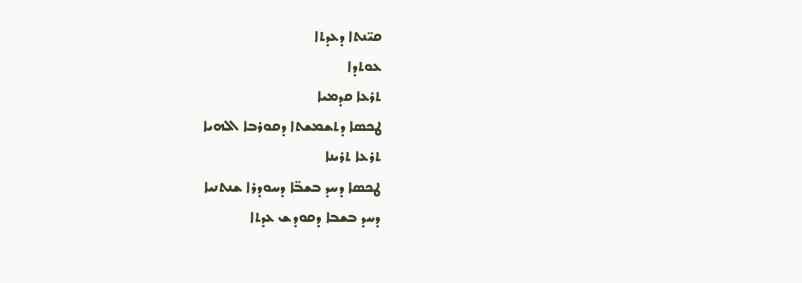ܩܝ̈ܢܬܐ ܕܥܕܬܐ
ܥܘܬܕܐ
ܬܪܥܐ ܩܕܡܝܐ
ܛܟܣܐ ܕܬܫܡܫܬܐ ܕܩܘܪܒܐ ܐܠܗܝܐ
ܬܪܥܐ ܬܪܝܢܐ
ܛܟܣܐ ܕܚܕ ܒܫܒ̈ܐ ܕܚܘܕܪܐ ܫܢܬܢܝܐ
ܕܚܕ ܒܫܒܐ ܕܩܘܕܫ ܥܕܬܐ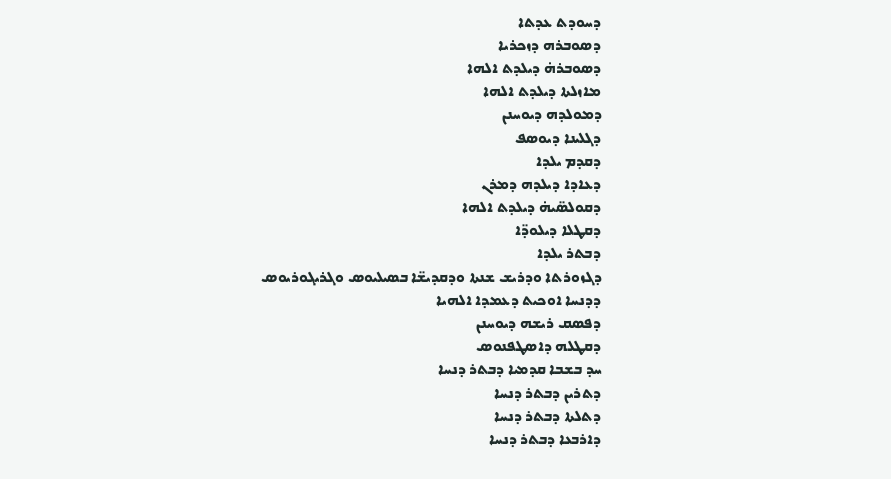ܕܚܘܕܬ ܥܕܬܐ
ܕܣܘܒܪܗ ܕܙܟܪܝܐ
ܕܣܘܒܪܗ̇ ܕܝܠܕܬ ܐܠܗܐ
ܡܐܙܠܬܐ ܕܝܠܕܬ ܐܠܗܐ
ܕܡܘܠܕܗ ܕܝܘܚܢܢ
ܕܓܠܝܢܐ ܕܝܘܣܦ
ܕܩܕܡ ܝܠܕܐ
ܕܥܐܕܐ ܕܝܠܕܗ ܕܡܪܢ
ܕܩܘܠܣ̈ܝܗ̇ ܕܝܠܕܬ ܐܠܗܐ
ܕܩܛܠܐ ܕܝܠܘܕ̈ܐ
ܕܒܬܪ ܝܠܕܐ
ܕܓܙܘܪܬܐ ܘܕܪܝܫ ܫܢܬܐ ܘܕܩܕܝܫ̈ܐ ܒܣܝܠܝܘܣ ܘܓܪܝܓܘܪܝܘܣ
ܕܕܢܚܐ ܐܘܟܝܬ ܕܥܡܕܐ ܐܠܗܝܐ
ܕܦܣܩ ܪܝܫܗ ܕܝܘܚܢܢ
ܕܩܛܠܗ ܕܐܣܛܦܢܘܣ
ܚܕ ܒܫܒܐ ܩܕܡܝܐ ܕܒܬܪ ܕܢܚܐ
ܕܬܪܝܢ ܕܒܬܪ ܕܢܚܐ
ܕܬܠܬܐ ܕܒܬܪ ܕܢܚܐ
ܕܐܪܒܥܐ ܕܒܬܪ ܕܢܚܐ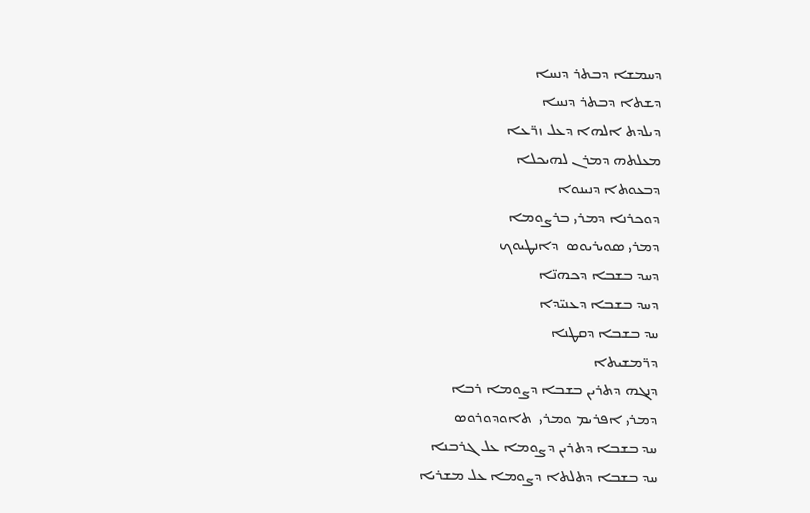ܕܚܡܫܐ ܕܒܬܪ ܕܢܚܐ
ܕܫܬܐ ܕܒܬܪ ܕܢܚܐ
ܕܝܠܕܬ ܐܠܗܐ ܕܥܠ ܙܪ̈ܥܐ
ܡܥܠܬܗ ܕܡܪܢ ܠܗܝܟܠܐ
ܕܒܥܘܬܐ ܕܢܝܢܘܐ
ܕܘܟܪܢܐ ܕܡܪܝ ܒܪܨܘܡܐ
ܕܡܪܝ ܣܘܝܪܝܘܣ  ܕܐܢܛܝܘܟ
ܕܚܕ ܒܫܒܐ ܕܟܗܢ̈ܐ
ܕܚܕ ܒܫܒܐ ܕܥܢܝ̈ܕܐ
ܚܕ ܒܫܒܐ ܕܩܛܢܐ
ܕܪ̈ܡܫܝܬܐ
ܕܢܓܗ ܕܬܪܝܢ ܒܫܒܐ ܕܨܘܡܐ ܪܒܐ
ܕܡܪܝ ܐܦܪܝܡ ܘܡܪܝ  ܬܐܘܕܘܪܘܣ
ܚܕ ܒܫܒܐ ܕܬܪܝܢ ܕܨܘܡܐ ܥܠ ܓܪܒܢܐ
ܚܕ ܒܫܒܐ ܕܬܠܬܐ ܕܨܘܡܐ ܥܠ ܡܫܪܝܐ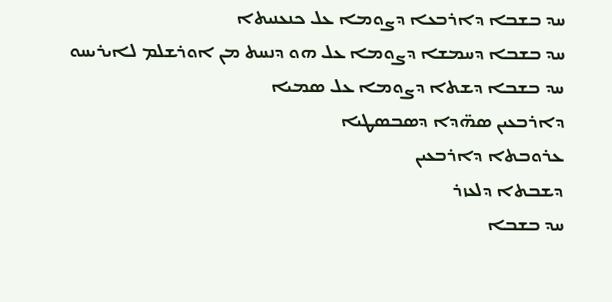ܚܕ ܒܫܒܐ ܕܐܪܒܥܐ ܕܨܘܡܐ ܥܠ ܟܢܥܢܝܬܐ
ܚܕ ܒܫܒܐ ܕܚܡܫܐ ܕܨܘܡܐ ܥܠ ܗܘ ܕܢܚܬ ܡܢ ܐܘܪܫܠܡ ܠܐܝܪܝܚܘ
ܚܕ ܒܫܒܐ ܕܫܬܐ ܕܨܘܡܐ ܥܠ ܣܡܝܐ
ܕܐܪܒܥܝܢ ܣܗ̈ܕܐ ܕܣܒܣܛܝܐ
ܥܪܘܒܬܐ ܕܐܪܒܥܝܢ
ܕܫܒܬܐ ܕܠܥܙܪ
ܚܕ ܒܫܒܐ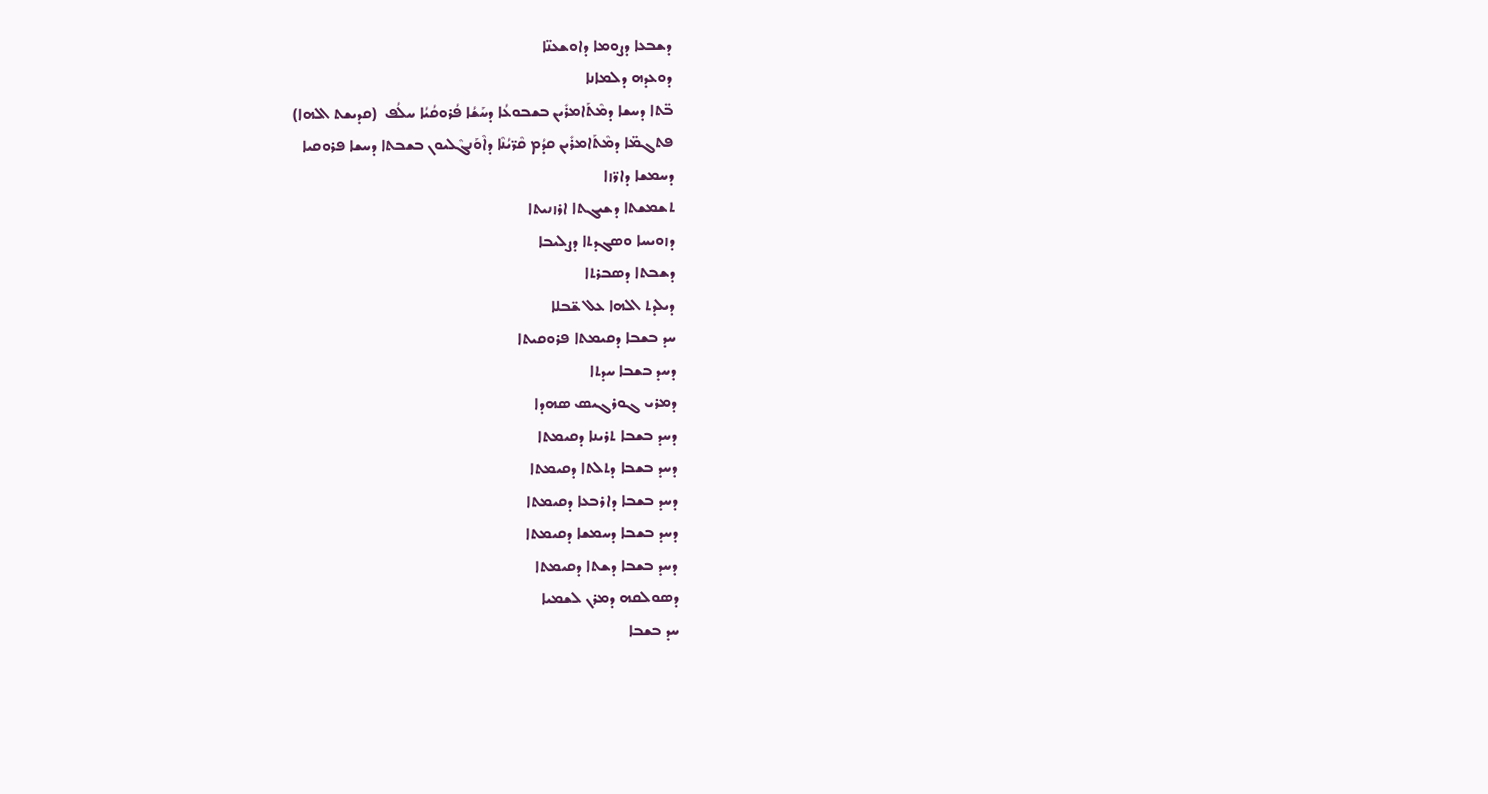ܕܫܒܥܐ ܕܨܘܡܐ ܕܐܘܫܥܢ̈ܐ
ܕܘܥܕܗ ܕܠܡܐܢܐ
ܒ̈ܬܐ ܕܚܫܐ ܕܡܶܬܰܐܡܪܺܝܢ ܒܫܒܘܥܳܐ ܕܚܰܫܳܐ ܦܳܪܘܩܳܝܳܐ ܚܠܳܦ  (ܩܕܝܫܬ ܐܠܗܐ)
ܦܬܓܡ̈ܐ ܕܡܶܬܰܐܡܪܺܝܢ ܩܕܳܡ ܩܶܪ̈ܝܳܢܶܐ ܕܐܶܘܰܢܓܶܠܝܘܢ ܒܫܒܬܐ ܕܚܫܐ ܦܪܘܩܝܐ
ܕܚܡܫܐ ܕܐܪ̈ܙܐ
ܬܫܡܫܬܐ ܕܫܝܓܬܐ ܐܪܙܢܝܬܐ
ܕܙܘܝܚܐ ܘܣܓܕܬܐ ܕܨܠܝܒܐ
ܕܫܒܬܐ ܕܣܒܪܬܐ
ܕܝܠܕܬ ܐܠܗܐ ܥܠ ܫ̈ܒܠܐ
ܚܕ ܒܫܒܐ ܕܩܝܡܬܐ ܦܪܘܩܝܬܐ
ܕܚܕ ܒܫܒܐ ܚܕܬܐ
ܕܡܪܝ ܓܘܪܓܝܣ ܣܗܕܐ
ܕܚܕ ܒܫܒܐ ܬܪܝܢܐ ܕܩܝܡܬܐ
ܕܚܕ ܒܫܒܐ ܕܬܠܬܐ ܕܩܝܡܬܐ
ܕܚܕ ܒܫܒܐ ܕܐܪܒܥܐ ܕܩܝܡܬܐ
ܕܚܕ ܒܫܒܐ ܕܚܡܫܐ ܕܩܝܡܬܐ
ܕܚܕ ܒܫܒܐ ܕܫܬܐ ܕܩܝܡܬܐ
ܕܣܘܠܩܗ ܕܡܪܢ ܠܫܡܝܐ
ܚܕ ܒܫܒܐ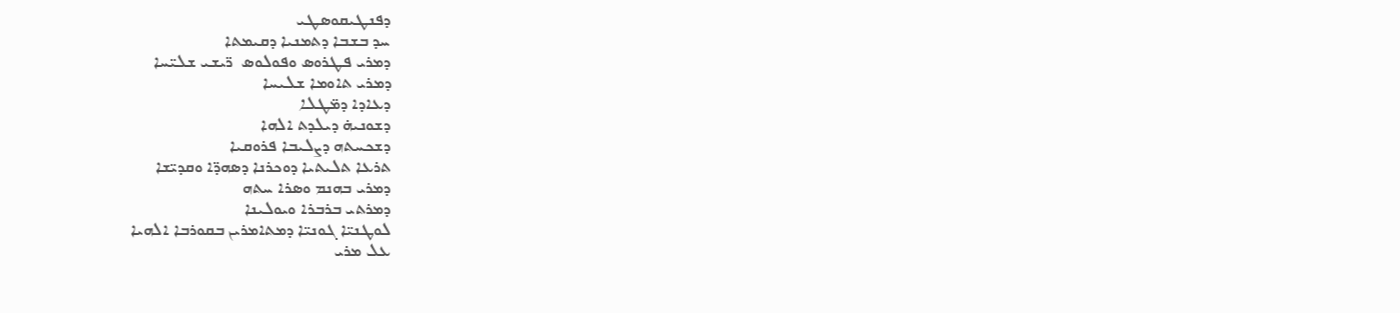ܕܦܢܛܝܩܘܣܛܝ
ܚܕ ܒܫܒܐ ܕܬܡܢܝܐ ܕܩܝܡܬܐ
ܕܡܪܝ ܦܛܪܘܣ ܘܦܘܠܘܣ  ܪ̈ܝܫܝ ܫܠܝ̈ܚܐ
ܕܡܪܝ ܬܐܘܡܐ ܫܠܝܚܐ
ܕܥܐܕܐ ܕܡ̈ܛܠܐ
ܕܫܘܢܝܗ̇ ܕܝܠܕܬ ܐܠܗܐ
ܕܫܟܚܬܗ ܕܨܠܝܒܐ ܦܪܘܩܝܐ
ܬܪܥܐ ܬܠܝܬܝܐ ܕܘܟܪܢܐ ܕܣܗܕ̈ܐ ܘܩܕܝ̈ܫܐ
ܕܡܪܝ ܒܗܢܡ ܘܣܪܐ ܚܬܗ
ܕܡܪܬܝ ܒܪܒܪܐ ܘܝܘܠܝܢܐ
ܠܘܛܢܝ̈ܐ ܓܘܢܝ̈ܐ ܕܡܬܐܡܪܝܢ ܒܩܘܪܒܐ ܐܠܗܝܐ
ܥܠ ܡܪܝ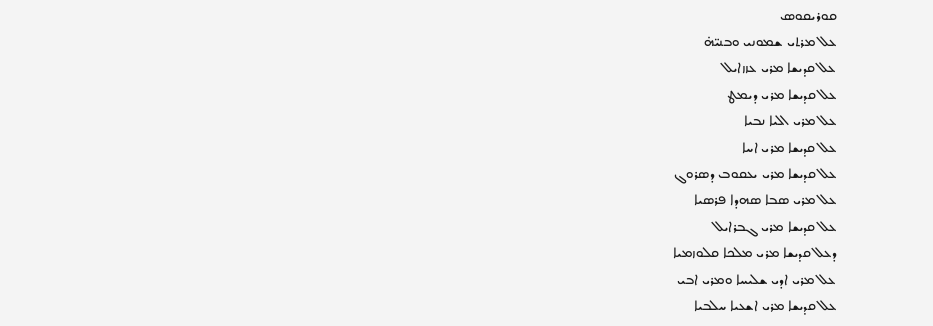ܩܘܪܝܩܘܣ
ܥܠ ܡܪܬܝ ܫܡܘܢܝ ܘܒܢܝ̈ܗ̇
ܥܠ ܩܕܝܫܐ ܡܪܝ ܥܙܙܐܝܠ
ܥܠ ܩܕܝܫܐ ܡܪܝ ܕܝܡܛ
ܥܠ ܡܪܝ ܐܠܝܐ ܢܒܝܐ
ܥܠ ܩܕܝܫܐ ܡܪܝ ܐܚܐ
ܥܠ ܩܕܝܫܐ ܡܪܝ ܝܥܩܘܒ ܕܣܪܘܓ
ܥܠ ܡܪܝ ܣܒܐ ܣܗܕܐ ܦܪܣܝܐ
ܥܠ ܩܕܝܫܐ ܡܪܝ ܓܒܪܐܝܠ
ܕܥܠ ܩܕܝܫܐ ܡܪܝ ܡܠܟܐ ܩܠܘܙܡܝܐ
ܥܠ ܡܪܝ ܐܕܝ ܫܠܝܚܐ ܘܡܪܝ ܐܒܝ
ܥܠ ܩܕܝܫܐ ܡܪܝ ܐܫܥܝܐ ܚܠܒܝܐ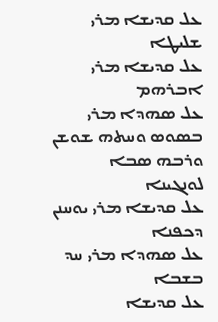ܥܠ ܩܕܝܫܐ ܡܪܝ ܫܠܝܛܐ
ܥܠ ܩܕܝܫܐ ܡܪܝ ܐܒܪܗܡ
ܥܠ ܣܗܕܐ ܡܪܝ ܒܣܘܣ ܘܚܬܗ ܫܘܫܢ ܘܪܒܗ ܣܒܐ ܠܘܢܓܝܢܐ
ܥܠ ܩܕܝܫܐ ܡܪܝ ܝܘܚܢܢ ܕܟܦܢܐ
ܥܠ ܣܗܕܐ ܡܪܝ ܚܕ ܒܫܒܐ
ܥܠ ܩܕܝܫܐ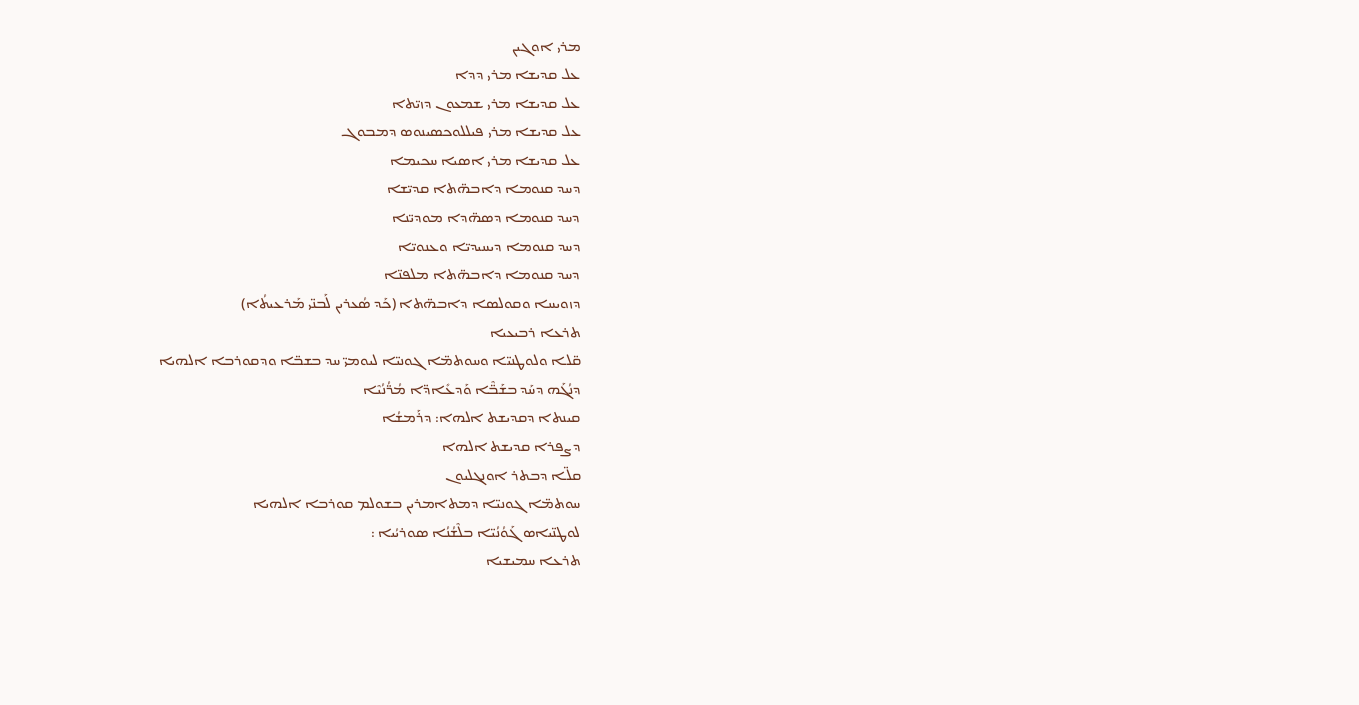ܡܪܝ ܐܘܓܝܢ
ܥܠ ܩܕܝܫܐ ܡܪܝ ܕܕܐ
ܥܠ ܩܕܝܫܐ ܡܪܝ ܫܡܥܘܢ ܕܙܝ̈ܬܐ
ܥܠ ܩܕܝܫܐ ܡܪܝ ܦܝܠܠܘܟܣܝܢܘܣ ܕܡܒܘܓ
ܥܠ ܩܕܝܫܐ ܡܪܝ ܐܣܝܐ ܚܟܝܡܐ
ܕܚܕ ܩܢܘܡܐ ܕܐܒܗ̈ܬܐ ܩܕܝ̈ܫܐ
ܕܚܕ ܩܢܘܡܐ ܕܣܗ̈ܕܐ ܡܘܕܝ̈ܢܐ
ܕܚܕ ܩܢܘܡܐ ܕܝܚܝܕܝ̈ܐ ܘܥܢܘܝ̈ܐ
ܕܚܕ ܩܢܘܡܐ ܕܐܒܗ̈ܬܐ ܡܠܦܢ̈ܐ
ܕܙܘܝܚܐ ܘܩܘܠܣܐ ܕܐܒܗ̈ܬܐ (ܟܰܕ ܣܳܥܪܝܢ ܠܰܒܢ̈ܝ ܡܰܪܥܝܬܳܐ)
ܬܪܥܐ ܪܒܝܥܝܐ
ܩ̈ܠܐ ܘܠܘܛܢܝ̈ܐ ܘܚܘܬܡ̈ܐ ܓܘܢܝ̈ܐ ܠܝܘܡܝ̈ ܚܕ ܒܫܒ̈ܐ ܘܕܩܘܪܒܐ ܐܠܗܝܐ
ܕܢܳܓܰܗ ܕܚܰܕ ܒܫܰܒ̈ܶܐ ܘܰܕܥܺܐܕ̈ܐ ܡܳܪ̈ܳܢܳܝܶܐ
ܩܝܢܬܐ ܕܩܕܝܫܬ ܐܠܗܐ: ܕܪܰܡܫܳܐ
ܕܨܦܪܐ ܩܕܝܫܬ ܐܠܗܐ
ܩܠ̈ܐ ܕܒܬܪ ܐܘܢܓܠܝܘܢ
ܚܘܬܡ̈ܐ ܓܘܢܝ̈ܐ ܕܡܬܐܡܪܝܢ ܒܫܘܠܡ ܩܘܪܒܐ ܐܠܗܝܐ
ܠܘܛܢ̈ܝܐܣ ܓܰܘܳܢܳܝ̈ܐ ܒܠܶܫܳܢܳܐ ܣܘܪܝܳܝܐ :
ܬܪܥܐ ܚܡܝܫܝܐ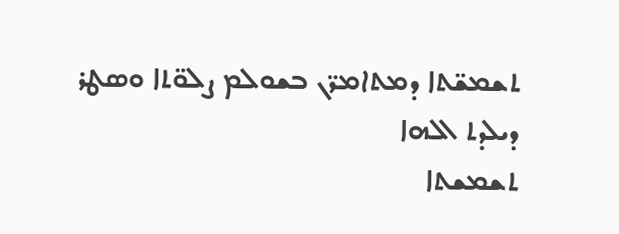ܬܫܡܫ̈ܬܐ ܕܡܬܐܡܪ̈ܢ ܒܫܘܠܡ ܨܠܘ̈ܬܐ ܘܣܛܪ
ܕܝܠܕܬ ܐܠܗܐ
ܬܫܡܫܬܐ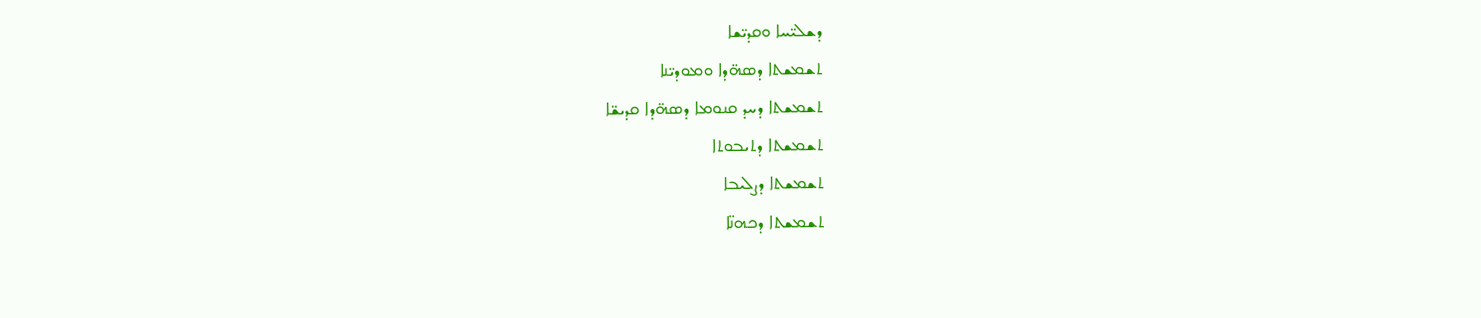ܕܫܠܝ̈ܚܐ ܘܩܕܝ̈ܫܐ
ܬܫܡܫܬܐ ܕܣܗ̈ܕܐ ܘܡܘܕܝ̈ܢܐ
ܬܫܡܫܬܐ ܕܚܕ ܩܢܘܡܐ ܕܣܗ̈ܕܐ ܩܕܝܫ̈ܐ
ܬܫܡܫܬܐ ܕܬܝܒܘܬܐ
ܬܫܡܫܬܐ ܕܨܠܝܒܐ
ܬܫܡܫܬܐ ܕܟܗܢ̈ܐ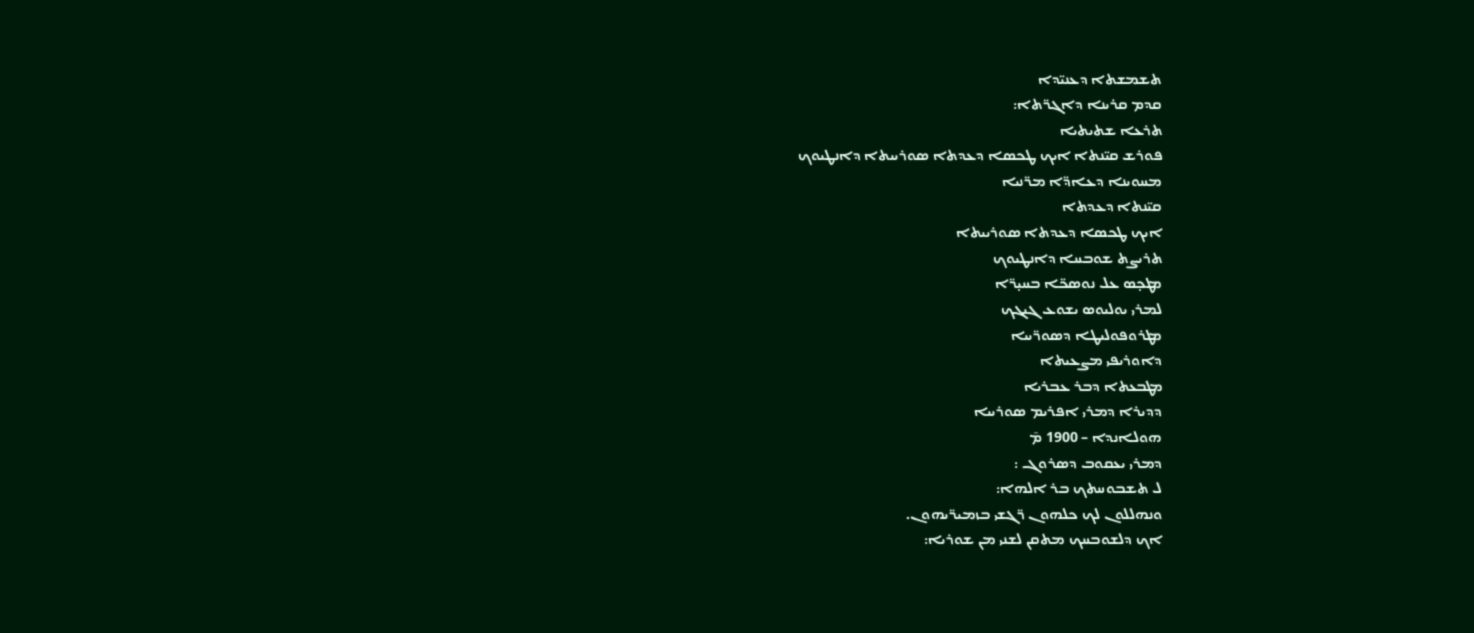ܬܫܡܫܬܐ ܕܥܢܝ̈ܕܐ
ܩܕܡ ܩܪܝܢܐ ܕܐܓܪ̈ܬܐ:
ܬܪܥܐ ܫܬܝܬܝܐ
ܦܘܪܫ ܩܝ̈ܢܬܐ ܐܝܟ ܛܟܣܐ ܕܥܕܬܐ ܣܘܪܝܝܬܐ ܕܐܢܛܝܘܟ
ܡܚܘܝܢܐ ܕܥܐܕ̈ܐ ܡܪ̈ܢܝܐ
ܩܝ̈ܢܬܐ ܕܥܕܬܐ
ܐܝܟ ܛܟܣܐ ܕܥܕܬܐ ܣܘܪܝܝܬܐ
ܬܪܝܨܬ ܫܘܒܚܐ ܕܐܢܛܝܘܟ
ܡܛܟ̣ܣ ܥܠ ܢܘܣܟ̈ܐ ܒܚܝ̣ܪ̈ܐ
ܠܡܪܝ ܝܘܠܝܘܣ ܝܫܘܥ ܓܝܓܟ
ܡܛܪܘܦܘܠܝܛܐ ܕܣܘܪ̈ܝܝܐ
ܕܐܘܪܝܦܝ ܡܨܥܝܬܐ
ܡܛܒܥܬܐ ܕܒܪ ܥܒܪܝܐ
ܕܕܝܪܐ ܕܡܪܝ ܐܦܪܝܡ ܣܘܪܝܝܐ
ܗܘܠܐܢܕܐ – 1900 ܡ̄
ܕܡܪܝ ܝܥܩܘܒ ܕܣܪܘܓ :
ܠ ܬܫܒܘܚܬܟ ܒܪ ܐܠܗܐ:
ܘܢܗܠܠܘܢ ܠܟ ܟܠܗܘܢ ܪ̈ܓܫܝ ܒܙܡܝܪ̈ܝܗܘܢ.
ܐܟ ܕܠܫܘܒܚܟ ܡܬܩܢ ܠܫܢܝ ܡܢ ܫܘܪܝܐ: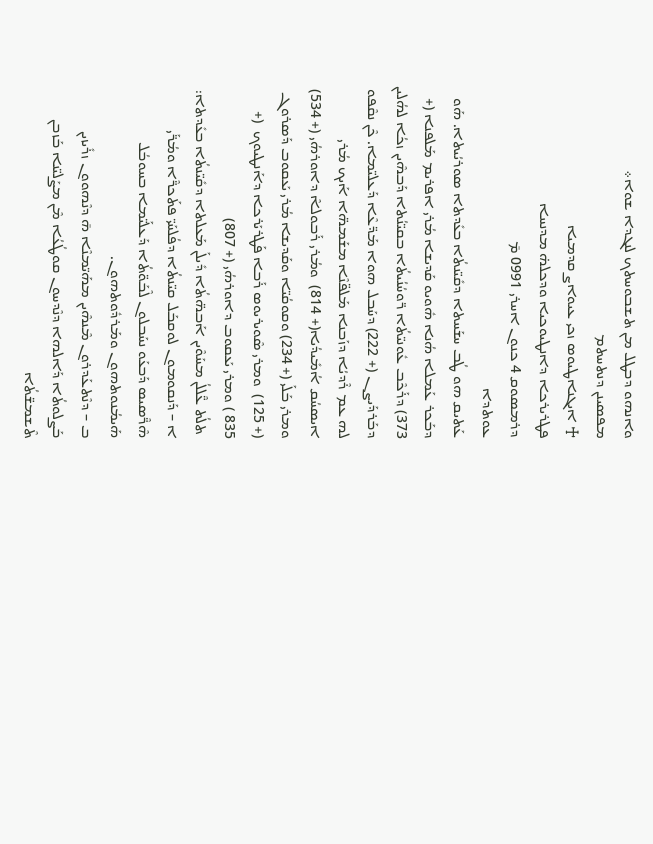ܘܐܢܗܘ ܕܒܛܠ ܡܢ ܬܫܒܘܚܬܟ ܠܢܓܕܐ ܫܘܐ܀
ܡܦܣܝܢܢ ܕܢܬܚܬܡ
♱ ܐܝܓܢܐܛܝܘܣ ܙܟܝ ܥܝܘܐܨ ܩܕܡܝܐ
ܦܛܪܝܪܟܐ ܕܐܢܛܝܘܟܝܐ ܘܕܟܠܗ̇ ܡܕܢܚܐ
ܕܪܡܣܘܩ 4 ܟܢܘܢ ܐܚܪܝ 0991 ܡ̄
ܥܘܬܕܐ
ܥܰܬܝܩ ܗܘ ܛܳܒ ܚܫܰܚܬܐ ܕܩܺܝ̈ܢܬܳܐ ܒܥܺܕܬܐ ܣܘܪܝܳܝܬܐ. ܗܰܘ ܕܒܰܟܪ ܥܰܡܠܐ ܗܳܢܐ ܗܽܘܝܘ ܩܰܕܝܫܐ ܡܳܪܝ ܐܦܪܝܡ ܡܰܠܦܢܐ (+ 373) ܕܪܰܟܶܒ ܥܽܘܢܝ̈ܬܳܐ ܪ̈ܘܚܳܢܳܝܬܳܐ ܒܩܝ̈ܢܳܬܐ ܕܰܒܗܶܝܢ ܙܟܳܐ ܠܗܳܠܝܢ ܕܒܰܪܕܰܝܨܢ (+ 222) ܕܚܰܒܠ ܗܘܐ ܡܰܕ̈ܥܶܐ ܕܰܥܠܝ̈ܡܐ. ܟܶܢ ܢܩܶܦܘ ܠܗ ܥܡ ܪܶܕܝܳܐ ܕܙܰܒܢܐ ܡܰܠܦ̈ܢܶܐ ܡܫܰܡܗ̈ܐ ܐܰܝܟ ܡܳܪܝ ܐܝܣܚܳܩ ܐܳܡܺܝܕܳܝܐ(+ 814)  ܘܡܳܪܝ ܪܰܒܘܠܐܶ ܕܐܘܪܗܳܝ (+ 534) ܘܡܪܝ ܒܰܠܰܝ (+ 234) ܘܩܘܩܳܝ̈ܐ ܘܩܰܕܝܫܐ ܡܳܪܝ ܝܰܥܩܘܒ ܕܰܣܪܘܓ (+ 125)  ܘܡܪܝ ܣܶܘܝܪܝܘܣ ܪܰܒܐ ܦܰܛܪܝܰܪܟܐ ܕܐܰܢܛܝܘܟ  (+ 835 ) ܘܡܪܝ ܝܰܥܩܘܒ ܕܐܘܪܗܳܝ (+ 807)
 ܬܠܳܬ ܥ̈ܶܠܠܳܢ ܡܚܰܘܶܝܢ ܐܰܒܗ̈ܬܳܐ ܕܺܝܠܰܢ ܡܰܥܠܬܐ ܕܩܺܝ̈ܢܬܳܐ ܒܥܺܕܬܐ:
ܐ – ܕܰܢܩܘܡܘܢ ܠܘܩܒܰܠ ܩܝ̈ܢܬܳܐ ܕܦܳܠܚܰܝ̈ ܦܬܰܟܪ̈ܶܐ ܘܡܳܪ̈ܰܝ ܗܶܪ̈ܶܣܝܣ ܕܰܒܥܰܘ ܢܚܰܒܠܘܢ ܠܶܒܰܘ̈ܬܳܐ ܕܰܥܠܰܝ̈ܡܐ ܒܚܘܒܳܠ ܗܰܝܡܳܢܘܬܗܘܢ ܘܡܰܪܕܽܘܬܗܘܢ.
ܒ – ܕܢܶܬܥܰܕܪܘܢ ܡܶܢܗܶܝܢ ܡܗܰܝ̈ܡܢܶܐ ܗ̄ ܕܢܶܗܘܘܢ ܙܪܺܝܙܝܢ ܒܰܨܠܘܬܳܐ ܕܰܐܠܗܐ ܕܢܶܕܚܘܢ ܩܘܛܳܥܳܐ ܡܶܢ ܡܨܰܠܝ̈ܢܐ ܒܰܙܒܢ ܬܶܫܡܫ̈ܬܳܐ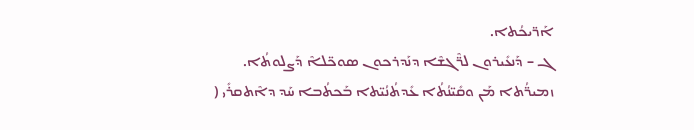ܐܰܪ̈ܝܟܳܬܐ.
ܓ – ܕܰܢܥܺܝܪܘܢ ܠܪ̈ܶܓܫܶܐ ܕܢܰܕܪܟܘܢ ܣܘܟ̈ܠܐܶ ܕܰܨܠܘܬܳܐ.
ܙܡܝܪ̈ܳܬܐ ܡܰܢ ܘܩܺܝ̈ܢܳܬܳܐ ܥܺܕܬܳܢܳܝ̈ܬܐ ܒܰܟܬܳܒܐ ܚܰܕ ܕܐܶܬܩܪܺܝ (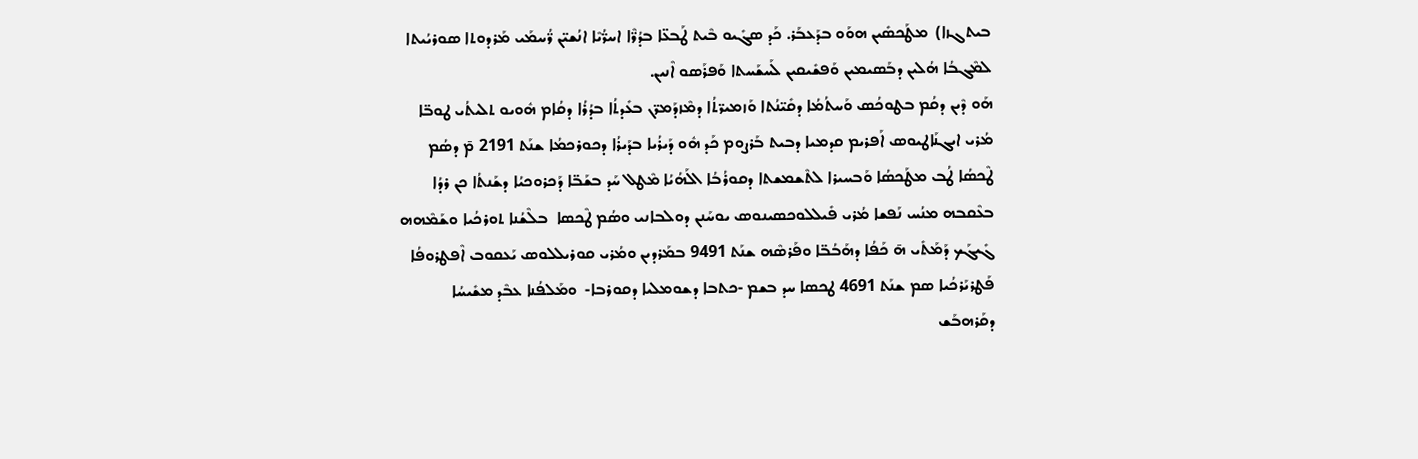ܒܝܬܓܙܐ)  ܡܛܰܟܣܺܝܢ ܗܘܰܘ ܒܕܰܥܒܰܪ. ܟܰܕ ܣܓܺܝܘ ܒܶܝܬ ܛܰܒܥ̈ܐ ܒܕܳܪ̈ܶܐ ܐܚܪ̈ܳܝܶܐ ܐܢܳܫܝ̈ܢ ܪ̈ܳܚܡܰܝ ܡܰܪܕܘܬܐ ܣܘܪܝܳܝܬܐ ܠܡܶܓܒܳܐ ܗܳܠܝܢ ܕܒܰܣܝܡܝܢ ܘܰܦܫܺܝܩܝܢ ܠܰܚܫܰܚܬܐ ܘܰܦܪܰܣܘ ܐܶܢܝܢ.
ܗܰܘ ܕܶܝܢ ܕܩܳܡ ܒܛܘܟܳܣ ܘܰܚܬܳܡܳܐ ܕܩܺܝ̈ܢܳܬܐ ܘܰܙܡܝܪ̈ܬܳܐ ܕܡܶܙܕܰܡܪ̈ܢ ܒܥܺܕܬܳܐ ܒܕܳܪܳܐ ܕܩܳܐܡ ܗܽܘܝܘ ܬܠܝܬܳܝ ܛܘܒ̈ܐ ܡܳܪܝ ܐܝܓܢܰܐܛܝܘܣ ܐܰܦܪܝܡ ܩܕܡܝܐ ܕܒܝܬ ܒܰܪܨܘܡ ܟܰܕ ܗܽܘ ܕܰܝܪܳܝܐ ܒܕܰܝܪܳܐ ܕܟܘܪܟܡܳܐ ܫܢܰܬ 2191 ܡ̄ ܕܣܳܡ ܛܶܟܣܳܐ ܛܳܒ ܡܛܰܟܣܳܐ ܘܰܒܚܝܪܐ ܠܬܶܫܡܫܬܐ ܕܩܘܪܳܒܳܐ ܐܠܰܗܳܝܳܐ ܡܶܛܠ ܚܰܕ ܒܫܰܒ̈ܐ ܕܰܟܪܘܟܝܳܐ ܕܫܰܢܬܳܐ ܟܢ ܪܕܳܐ ܒܥܶܩܒܗ ܡܢܳܚ ܢܰܦܫܐ ܡܳܪܝ ܦܺܝܠܠܘܟܣܝܢܘܣ ܝܘܚܰܢܢ ܕܘܠܒܐܢܝ ܘܣܳܡ ܛܶܟܣܐ  ܒܠܶܫܳܢܐ ܬܘܪܟܳܝܐ ܘܫܰܡܶܗܗ ܓܺܝܓܰܟ ܕܰܡܰܬܺܝ ܗ̄ ܟܰܦܳܐ ܕܗܰܒܳܒ̈ܐ ܘܦܰܪܣܶܗ ܫܢܰܬ 9491 ܒܡܰܪܕܝܢ ܘܡܳܪܝ ܩܘܪܝܠܠܘܣ ܝܰܥܩܘܒ ܐܶܦܛܪܘܦܳܐ ܦܰܛܪܝܰܪܟܳܝܐ ܣܡ ܫܢܰܬ 4691 ܛܟܣܐ ܚܕ ܒܫܡ -ܟܬܒܐ ܕܫܘܡܠܝܐ ܕܩܘܪܒܐ-  ܘܡܰܠܦܳܢܐ ܥܒܶܕ ܡܫܺܝܚܳܐ ܕܩܰܪܗܒܰܫ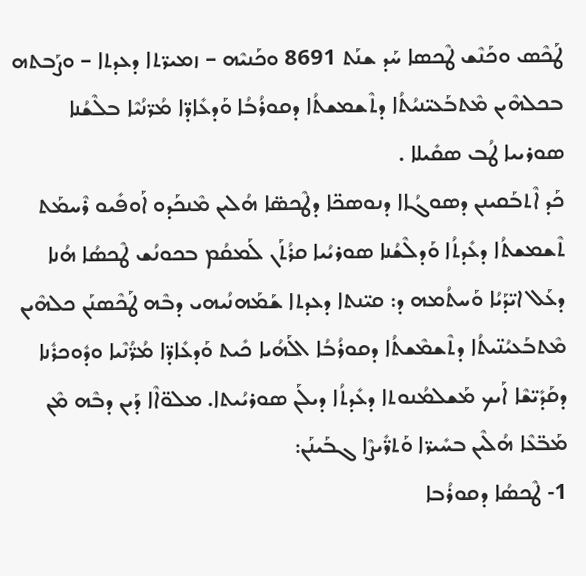ܛܰܟܶܣ ܘܟܰܢܶܫ ܛܶܟܣܐ ܚܰܕ ܫܢܰܬ 8691 ܘܟܰܢܝܶܗ – ܙܡܝܪ̈ܬܐ ܕܥܕܬܐ – ܘܨܰܒܬܗ ܒܟܠܗܶܝܢ ܡܶܬܒܰܥܝ̈ܢܝܳܬܳܐ ܕܬܶܫܡܫܬܳܐ ܕܩܘܪܳܒܳܐ ܘܰܕܥܺܐܕ̈ܐ ܡܳܪ̈ܢܳܝܶܐ ܒܠܶܫܳܢܐ ܣܘܪܝܝܐ ܛܳܒ ܣܩܺܝܠܐ .
ܟܰܕ ܐܶܬܒܰܩܝܢܢ ܕܣܘܓܳܐܐ ܕܢܘܣܟ̈ܐ ܕܛܶܟܣ̈ܐ ܗܳܠܝܢ ܡܶܢܟܰܕܘ ܐܰܘܦܺܝܘ ܪܶܚܡܰܬ ܬܶܫܡܫܬܳܐ ܕܥܺܕܬܳܐ ܘܰܕܠܶܫܳܢܐ ܣܘܪܝܳܝܐ ܩܪܳܬܰܢ ܠܰܡܩܳܡ ܒܟܘܢܳܫ ܛܶܟܣܳܐ ܗܳܢܐ ܕܥܰܠ ܐܝ̈ܕܰܝܳܐ ܘܰܚܬܳܡܗ ܕ: ܩܝ̈ܢܬܐ ܕܥܕܬܐ ܫܰܡܰܗܢܳܝܗܝ ܕܒܶܗ ܛܰܟܶܣܢܰܢ ܟܠܗܶܝܢ ܡܶܬܒܰܥܝܳܢ̈ܝܬܳܐ ܕܬܶܫܡܶܫܬܳܐ ܕܩܘܪܳܒܳܐ ܐܠܰܗܳܝܐ ܟܺܝܬ ܘܰܕܥܺܐܕ̈ܐ ܡܳܪ̈ܳܢܶܝܐ ܘܕܽܘܟܪܽܢܐ ܕܩܰܕܺܝ̈ܫܶܐ ܐܰܝܟ ܡܰܫܠܡܳܢܘܬܐ ܕܥܺܕܬܳܐ ܕܝܠܰܢ ܣܘܪܝܳܝܬܐ. ܡܠܘ̈ܐܶܐ ܕܰܝܢ ܕܒܶܗ ܡܶܢ ܡܰܒ̈ܥܶܐ ܗܳܠܶܝܢ ܒܚܺܝܪ̈ܐ ܘܰܬܪ̈ܺܝܨܶܐ ܓܒܰܝܢܰܢ:
1- ܛܶܟܣܳܐ ܕܩܘܪܳܒܐ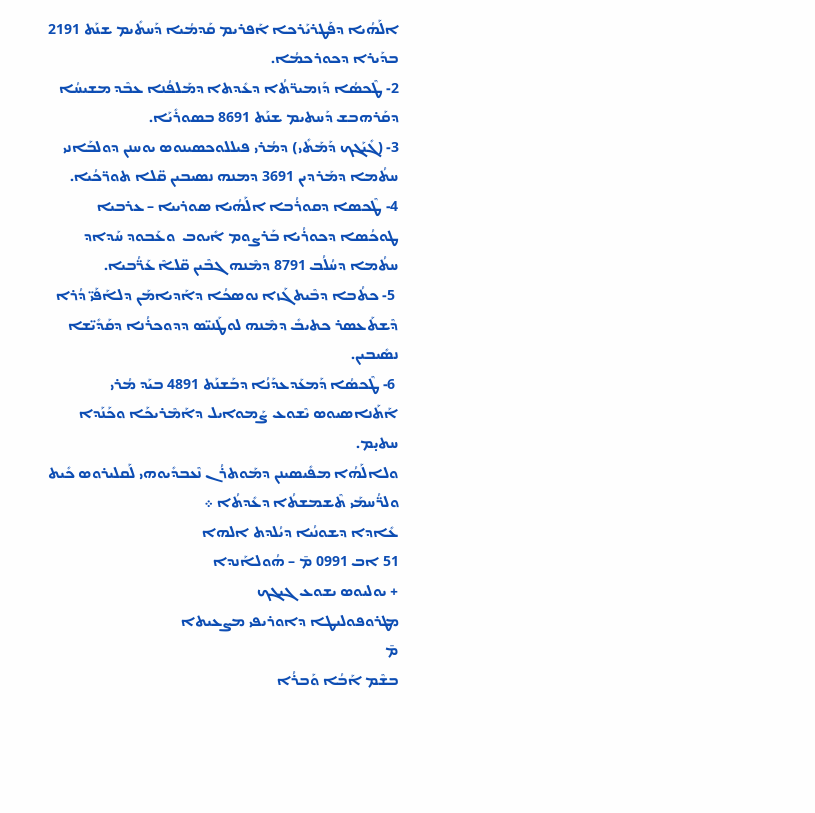ܐܠܰܗܳܝܐ ܕܦܰܛܪܝܰܪܟܐ ܐܰܦܪܝܡ ܩܰܕܡܳܝܐ ܕܰܚܬܺܝܡ ܫܢܰܬ 2191 ܒܕܰܝܪܐ ܕܟܘܪܟܡܳܐ.
2- ܛܶܟܣܳܐ ܕܰܙܡܝܪ̈ܬܳܐ ܕܥܺܕܬܐ ܕܡܰܠܦܳܢܐ ܥܒܶܕ ܡܫܝܚܳܐ ܕܩܰܪܗܒܫ ܕܰܚܬܝܡ ܫܢܰܬ 8691 ܒܣܘܪܺܝܰܐ.
3- (ܓܺܝܰܓܟ ܕܰܡܰܬܺܝ) ܕܡܳܪܝ ܦܝܠܠܘܟܣܝܢܘܣ ܝܘܚܢܢ ܕܘܠܒܰܐܢܝ ܚܬܳܡܐ ܕܡܰܪܕܝܢ 3691 ܕܡܢܗ ܢܣܝܒܝܢ ܩ̈ܠܐ ܬܘܪ̈ܟܳܝܐ.
4- ܛܶܟܣܐ ܕܩܘܪܳܒܐ ܐܠܰܗܳܝܐ ܣܘܪܝܝܐ – ܥܪܒܝܐ ܛܘܟܳܣܐ ܕܟܘܪܳܝܐ ܒܰܪܨܘܡ ܐܺܝܘܒ  ܘܥܰܒܘܕ ܚܰܕܐܕ ܚܬܳܡܐ ܕܚܳܠܳܒ 8791 ܕܡܶܢܗ ܓܒܶܝܢ ܩ̈ܠܐܶ ܥܰܪ̈ܳܒܝܐ.
 5- ܟܬܳܒܐ ܕܒܶܝܬܓܰܙܐ ܢܘܣܟܳܐ ܕܐܰܕܝܐܡܰܢ ܕܠܐܰܦܰܝ̈ ܕܳܪܐ ܕܶܫܬܰܥܣܪ ܟܬܝܒܺ ܕܡܶܢܗ ܠܘܛܰܢܝ̈ܣ ܕܕܘܟܪܳܢܐ ܕܩܰܕܺܝ̈ܫܐ ܢܣܺܝܒܝܢ.
 6- ܛܶܟܣܳܐ ܕܰܡܥܰܕܥܕܰܢܳܐ ܕܒܰܫܢܰܬ 4891 ܒܝܰܕ ܡܳܪܝ ܐܰܬܰܢܐܣܝܘܣ ܝܶܫܘܥ ܨܰܡܘܐܝܠ ܕܐܰܡܶܪܝܟܰܐ ܘܟܰܢܰܕܐ ܚܬܝ̣ܡ.
ܘܠܐܠܰܗܳܐ ܡܦܺܝܣܝܢܢ ܕܡܰܘܬܪܳܢ ܢܶܥܒܕܺܝܘܗܝ ܠܰܩܠܝܪܘܣ ܟܺܝܬ ܘܠܪ̈ܳܚܡܰܝ ܬܶܫܡܫܬܳܐ ܕܥܺܕܬܳܐ ܀
ܥܺܐܕܐ ܕܫܘܢܳܝܐ ܕܝܳܠܕܬ ܐܠܗܐ
51 ܐܒ 0991 ܡ̄ – ܗܳܘܠܐܰܢܕܐ
+ ܝܘܠܝܘܣ ܝܫܘܥ ܓܝܓܟ
ܡܛܪܘܦܘܠܝܛܐ ܕܐܘܪܝܦܝ ܡܨܥܝܬܐ
ܡ̄
ܒܫܶܡ ܐܰܒܳܐ ܘܰܒܪܳܐ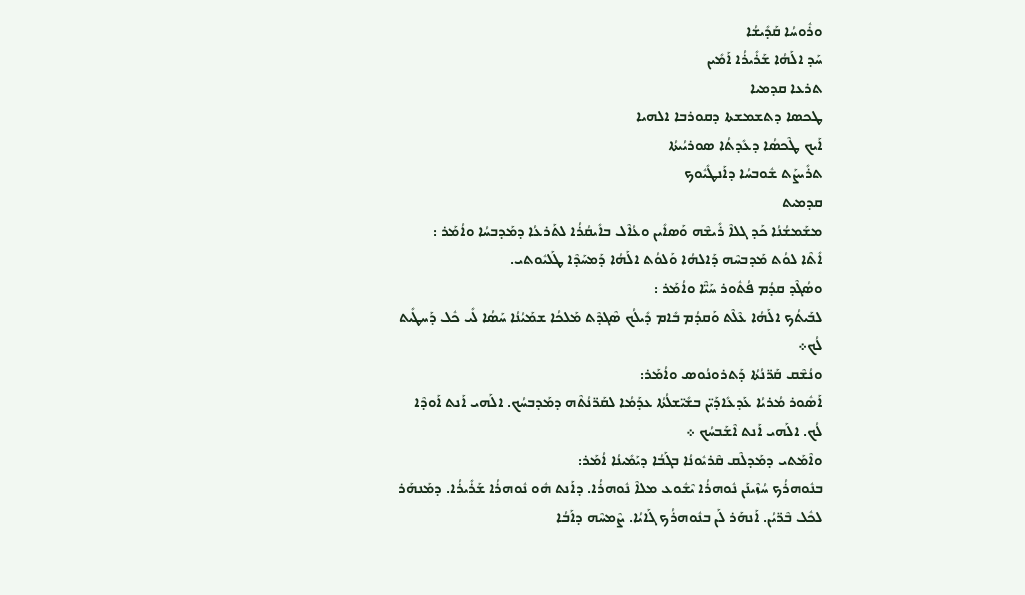ܘܪܽܘܚܳܐ ܩܰܕܺܝܫܳܐ
ܚܰܕ ܐܠܰܗܳܐ ܫܰܪܺܝܪܳܐ ܐܰܡܺܝܢ
ܬܪܥܐ ܩܕܡܝܐ
ܛܟܣܐ ܕܬܫܡܫܬܐ ܕܩܘܪܒܐ ܐܠܗܝܐ
ܐܰܝܟ ܛܶܟܣܳܐ ܕܥܺܕܬܳܐ ܣܘܪܝܳܝܬܳܐ
ܬܪܺܝܨܰܬ ܫܽܘܒܚܳܐ ܕܐܰܢܛܺܝܽܘܟ
ܩܕܡܝܬ
ܡܫܰܡܫܳܢܳܐ ܟܰܕ ܓܠܐܶ ܪܺܝܫܶܗ ܘܰܣܐܺܝܢ ܘܥܳܐܶܠ ܒܐܺܝܩܳܪܳܐ ܠܬܰܪܥܳܐ ܕܡܰܕܒܚܳܐ ܘܐܳܡܰܪ :
ܐܺܬܶܐ ܠܘܳܬ ܡܰܕܒܚܶܗ ܕܰܐܠܗܳܐ ܘܰܠܘܳܬ ܐܠܰܗܳܐ ܕܰܡܚܰܕܶܐ ܛܰܠܝܽܘܬܝ.
ܘܣܳܓܶܕ ܩܕܳܡ ܦܳܬܽܘܪ ܚܰܝ̈ܶܐ ܘܐܳܡܰܪ :
ܠܒܰܝܬܳܟ ܐܠܰܗܳܐ ܥܶܠܶܬ ܘܰܩܕܳܡ ܒܺܐܡ ܕܺܝܠܳܟ ܣܶܓܕܶܬ ܡܰܠܟܳܐ ܫܡܰܝܳܢܳܐ ܚܰܣܳܐ ܠܺܝ ܟܽܠ ܕܰܚܛܺܝܬ ܠܳܟ܀
ܘܢܳܫܶܩ ܩܰܪ̈ܢܳܬܳܐ ܕܰܬܪܘܢܳܘܣ ܘܐܳܡܰܪ:
ܐܰܣܽܘܪ ܡܳܪܝܳܐ ܥܰܕܥܺܐܕܰܝ̈ܢ ܒܫܺܝ̈ܫܠܳܬܳܐ ܥܕܰܡܳܐ ܠܩܰܪ̈ܢܳܬܶܗ ܕܡܰܕܒܚܳܟ. ܐܠܰܗܝ ܐܰܢܬ ܐܰܘܕܶܐ ܠܳܟ. ܐܠܰܗܝ ܐܰܢܬ ܐܶܫܰܒܚܳܟ ܀
ܘܐܶܡܰܬܝ ܕܡܰܕܠܶܩ ܩܶܪܝܽܘܢܳܐ ܒܓܰܒܳܐ ܕܝܰܡܺܝܢܳܐ ܐܳܡܰܪ:
ܒܢܽܘܗܪܳܟ ܚܳܙܶܝܢܰܢ ܢܽܘܗܪܳܐ ܝܶܫܽܘܥ ܡܠܐܶ ܢܽܘܗܪܳܐ. ܕܐܰܢܬ ܗܽܘ ܢܽܘܗܪܳܐ ܫܰܪܺܝܪܳܐ. ܕܡܰܢܗܰܪ ܠܟܽܠ ܒܶܪ̈ܝܳܢ. ܐܰܢܗܰܪ ܠܰܢ ܒܢܽܘܗܪܳܟ ܓܰܐܝܳܐ. ܨܶܡܚܶܗ ܕܐܰܒܳܐ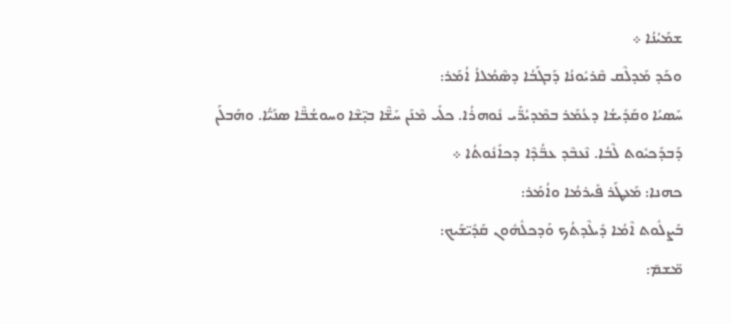ܫܡܰܝܳܢܳܐ ܀
ܘܟܰܕ ܡܰܕܠܶܩ ܩܶܪܝܽܘܢܳܐ ܕܰܒܓܰܒܳܐ ܕܣܶܡܳܠܐܳ ܐܳܡܰܪ:
ܚܰܣܝܳܐ ܘܩܰܕܺܝܫܳܐ ܕܥܳܡܰܪ ܒܡܶܕܝܳܪ̈ܰܝ ܢܽܘܗܪܳܐ. ܟܠܺܝ ܡܶܢܰܢ ܚܰܫ̈ܶܐ ܒܝ̣̈ܫܶܐ ܘܚܘܫܳܒ̈ܶܐ ܣܢܰܝ̈ܳܐ. ܘܗܰܒܠܰܢ ܕܰܒܕܰܟܝܽܘܬ ܠܶܒܳܐ. ܢܶܥܒܶܕ ܥܒ̈ܳܕܶܐ ܕܟܐܺܢܽܘܬܳܐ ܀
ܟܗܢܐ: ܡܰܥܛܰܪ ܦܺܝܪܡܳܐ ܘܐܳܡܰܪ:
ܒܰܨܠܽܘܬ ܐܶܡܳܐ ܕܺܝܠܶܕܬܳܟ ܘܰܕܟܠܽܗܽܘܢ ܩܰܕܺܝ̈ܫܰܝܟ:
ܡ̈ܫܡ̄: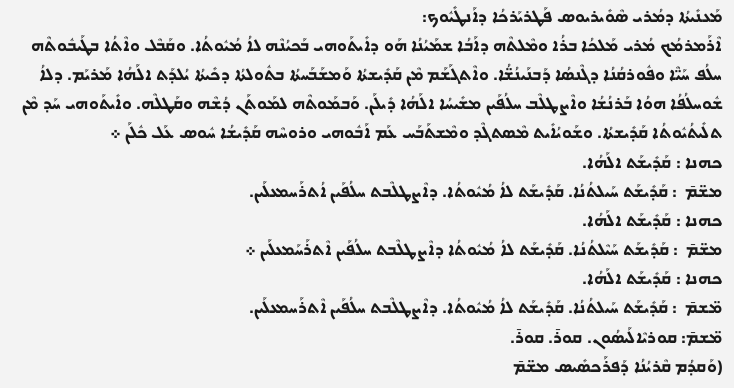ܡܰܥܢܺܝܬܳܐ ܕܡܳܪܝ ܣܶܘܺܝܪܝܘܣ ܦܰܛܪܝܰܪܟܳܐ ܕܐܰܢܛܺܝܽܘܟ:
ܐܶܪܰܡܪܡܳܟ ܡܳܪܝ ܡܰܠܟܳܐ ܒܪܳܐ ܘܡܶܠܬܶܗ ܕܐܰܒܳܐ ܫܡܰܝܳܢܳܐ ܗܰܘ ܕܐܺܝܬܰܘܗܝ ܒܰܟܝܳܢܶܗ ܠܐܳ ܡܳܝܽܘܬܳܐ. ܘܩܰܒܶܠ ܘܐܶܬܳܐ ܒܛܰܝܒܽܘܬܶܗ ܚܠܳܦ ܚܰܝ̈ܶܐ ܘܦܽܘܪܩܳܢܳܐ ܕܓܶܢܣܳܐ ܕܰܒܢܰܝܢܳܫ̈ܳܐ. ܘܐܶܬܓܰܫܰܡ ܡܶܢ ܩܰܕܺܝܫܬܳܐ ܘܰܡܫܰܒܰܚܬܳܐ ܒܬܽܘܠܬܳܐ ܕܟܺܝܬܳܐ ܝܳܠܕܰܬ ܐܠܰܗܳܐ ܡܰܪܝܰܡ. ܕܠܐܳ ܫܽܘܚܠܳܦܳܐ ܗܘܳܐ ܒܰܪܢܳܫܳܐ ܘܐܶܨܛܠܶܒ ܚܠܳܦܰܝܢ ܡܫܺܝܚܳܐ ܐܠܰܗܳܐ ܕܺܝܠܰܢ. ܘܰܒܡܰܘܬܶܗ ܠܡܰܘܬܰܢ ܕܳܫܶܗ ܘܩܰܛܠܶܗ. ܘܐܺܝܬܰܘܗܝ ܚܰܕ ܡܶܢ  ܬܠܺܝܬܳܝܽܘܬܳܐ ܩܰܕܺܝܫܬܳܐ. ܘܫܰܘܝܳܐܺܝܬ ܡܶܣܬܓܶܕ ܘܡܶܫܬܰܒܰܚ ܥܰܡ ܐܰܒܽܘܗܝ ܘܪܘܚܶܗ ܩܰܕܺܝܫܳܐ ܚܽܘܣ ܥܰܠ ܟܽܠܰܢ ܀
ܟܗܢܐ : ܩܰܕܺܝܫܰܬ ܐܠܰܗܳܐ.
ܡܫ̈ܡ̄  : ܩܰܕܺܝܫܰܬ ܚܰܝܠܬܳܢܳܐ. ܩܰܕܺܝܫܰܬ ܠܐܳ ܡܳܝܽܘܬܳܐ. ܕܐܶܨܛܠܶܒܬ ܚܠܳܦܰܝܢ ܐܳܬܪܰܚܡܥܠܰܝܢ.
ܟܗܢܐ : ܩܰܕܺܝܫܰܬ ܐܠܰܗܳܐ.
ܡܫ̈ܡ̄  : ܩܰܕܺܝܫܰܬ ܚܰܝܶܠܬܳܢܳܐ. ܩܰܕܺܝܫܰܬ ܠܐܳ ܡܳܝܽܘܬܳܐ ܕܐܶܨܛܠܶܒܬ ܚܠܳܦܰܝܢ ܐܶܬܪܰܚܰܡܥܠܰܝܢ ܀
ܟܗܢܐ : ܩܰܕܺܝܫܰܬ ܐܠܰܗܳܐ.
ܡ̈ܫܡ̄  : ܩܰܕܺܝܫܰܬ ܚܰܝܠܬܳܢܳܐ. ܩܰܕܺܝܫܰܬ ܠܐܳ ܡܳܝܽܘܬܳܐ. ܕܐܶܨܛܠܶܒܬ ܚܠܳܦܰܝܢ ܐܶܬܪܰܚܡܥܠܰܝܢ.
ܡ̈ܫܡ̄: ܩܘܪܝܶܐܠܰܝܣܳܘܢ. ܩܘܪ̄. ܩܘܪ̄.
(ܘܰܩܕܳܡ ܩܶܪܝܳܢܳܐ ܕܰܦܪܰܟܣܺܝܣ ܡܫ̈ܡ̄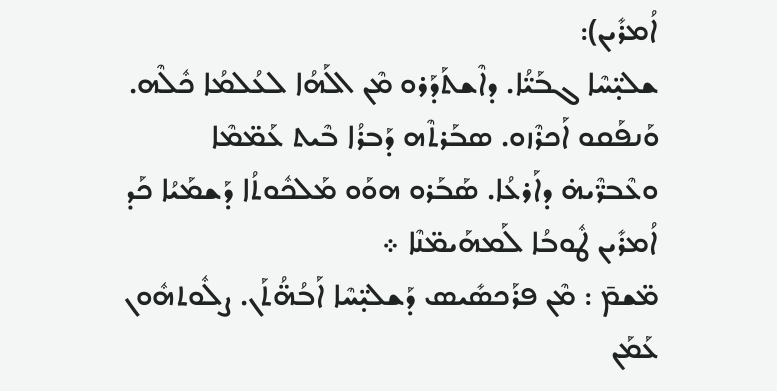ܐܳܡܪܺܝܢ):
ܫܠܝ̣̈ܚܶܐ ܓܒܰܝ̈ܳܐ. ܕܐܶܫܬܰܕܰܪܘ ܡܶܢ ܐܠܰܗܳܐ ܠܥܳܠܡܳܐ ܟܽܠܶܗ. ܘܰܢܦܰܩܘ ܐܰܟܪܶܙܘ. ܣܒܰܪܬܶܗ ܕܰܒܪܳܐ ܒܶܝܬ ܥܰܡ̈ܡܶܐ ܘܥܶܒܪ̈ܶܝܗ̇ ܕܐܰܪܥܳܐ. ܣܰܒܰܪܘ ܗܘܰܘ ܡܰܠܟܽܘܬܳܐ ܕܰܫܡܰܝܳܐ ܟܰܕ ܐܳܡܪܺܝܢ ܛܽܘܒܳܐ ܠܰܡܗܰܝܡ̈ܢܶܐ ܀
ܡ̈ܫܡ̄ : ܡܶܢ ܦܪܰܟܣܺܝܣ ܕܰܫܠܝ̣̈ܚܶܐ ܐܰܒܳܗ̈ܳܬܰܢ. ܨܠܽܘܬܗܽܘܢ ܥܰܡܰܢ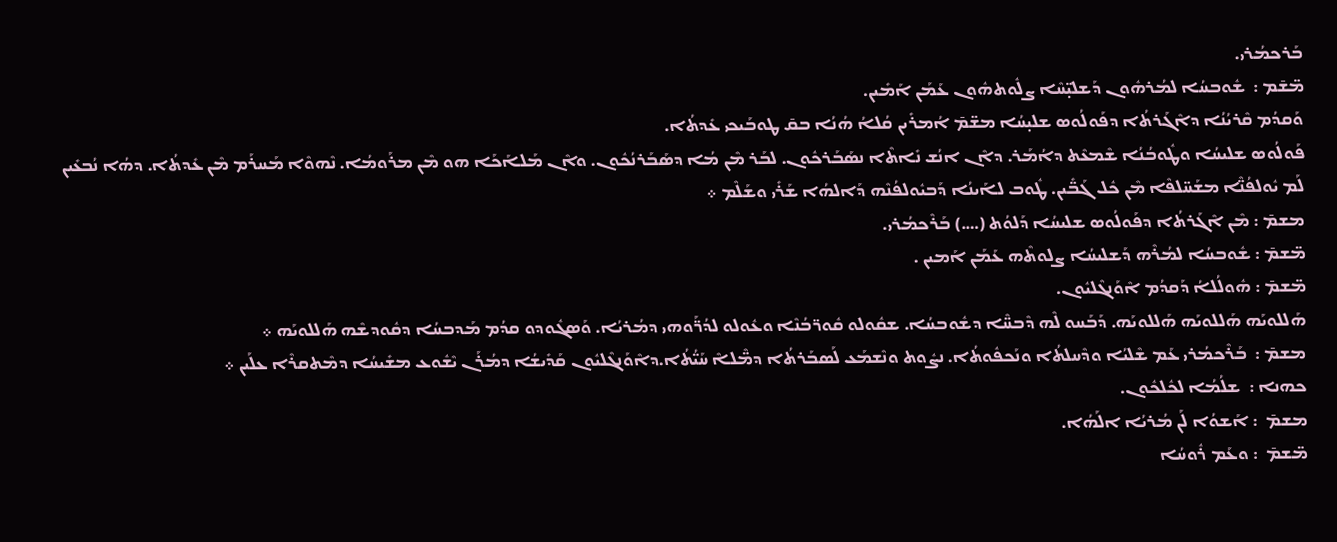ܒܰܪܟܡܳܪܝ.
ܡ̈ܫ̄ܡ :  ܫܽܘܒܚܳܐ ܠܡܳܪܗܽܘܢ ܕܰܫܠܝ̣̈ܚܶܐ ܨܠܽܘܬܗܽܘܢ ܥܰܡܰܢ ܐܰܡܺܝܢ.
ܘܰܩܕܳܡ ܩܶܪܝܳܢܳܐ ܕܐܶܓܰܪܬܳܐ ܕܦܰܘܠܳܘܣ ܫܠܝ̣ܚܳܐ ܡܫ̈ܡ̄ ܐܳܡܪܺܝܢ ܩܳܠܐܳ ܗܳܢܳܐ ܒܩ̄ ܛܘܒܰܝܟܝ ܥܺܕܬܳܐ.
ܦܰܘܠܳܘܣ ܫܠܝܚܳܐ ܘܛܽܘܒܳܢܳܐ ܫܶܡܥܶܬ ܕܐܳܡܰܪ. ܕܐܶܢ ܐܢܳܫ ܢܺܐܬܶܐ ܢܣܰܒܰܪܟܽܘܢ. ܠܒܰܪ ܡܶܢ ܡܳܐ ܕܣܰܒܰܪܢܳܟܽܘܢ. ܘܐܶܢ ܡܰܠܐܰܟܰܐ ܗܘ ܡܶܢ ܡܪܰܘܡܳܐ. ܢܶܗܘܶܐ ܡܰܚܪܰܡ ܡܶܢ ܥܺܕܬܳܐ. ܕܗܳܐ ܢܳܒܥܺܝܢ ܠܰܡ ܝܽܘܠܦܳܢ̈ܶܐ ܡܫܰܚ̈ܠܦܶܐ ܡܶܢ ܟܽܠ ܓܰܒ̈ܺܝܢ. ܛܽܘܒ ܠܐܰܝܢܳܐ ܕܰܒܝܽܘܠܦܳܢܶܗ ܕܰܐܠܗܳܐ ܫܰܪܺܝ ܘܫܰܠܶܡ ܀
ܡܫܡ̄ : ܡܶܢ ܐܶܓܰܪܬܳܐ ܕܦܰܘܠܳܘܣ ܫܠܝܚܳܐ ܕܰܠܘܳܬ (….) ܒܰܪܶܟܡܳܪܝ.
ܡ̈ܫܡ̄ : ܫܽܘܒܚܳܐ ܠܡܳܪܶܗ ܕܰܫܠܝܚܳܐ ܨܠܘܬܶܗ ܥܰܡܰܢ ܐܰܡܝܢ .
ܡ̈ܫܡ̄ : ܗܽܘܠܳܠܐܳ ܕܰܩܕܳܡ ܐܶܘܰܢܓܶܠܝܽܘܢ.
ܗܰܠܠܘܝܰܗ ܗܰܠܠܘܝܰܗ ܗܰܠܠܘܝܰܗ. ܕܰܒܰܚܘ ܠܶܗ ܕܶܒܚ̈ܶܐ ܕܫܽܘܒܚܳܐ. ܫܩܽܘܠܘ ܩܽܘܪ̈ܒܳܢܶܐ ܘܥܽܘܠܘ ܠܕܳܪ̈ܰܘܗܝ ܕܡܳܪܝܳܐ. ܘܰܣܓܽܘܕܘ ܩܕܳܡ ܡܰܕܒܚܳܐ ܕܩܽܘܕܫܶܗ ܗܰܠܠܘܝܰܗ ܀
ܡܫܡ̄ :  ܒܰܪܶܟܡܳܪܝ ܥܰܡ ܫܶܠܝܳܐ ܘܕܶܚܠܬܳܐ ܘܢܰܟܦܽܘܬܳܐ. ܢܨܽܘܬ ܘܢܶܫܡܰܥ ܠܰܣܒܰܪܬܳܐ ܕܡ̈ܶܠܐܶ ܚܰܝ̈ܳܬܳܐ.ܕܐܶܘܰܢܓܶܠܝܽܘܢ ܩܰܕܺܝܫܳܐ ܕܡܳܪܰܢ ܝܶܫܽܘܥ ܡܫܺܝܚܳܐ ܕܡܶܬܩܪܶܐ ܥܠܰܝܢ ܀
ܟܗܢܐ :  ܫܠܳܡܳܐ ܠܟܽܠܟܽܘܢ.
ܡܫܡ̄  : ܐܰܫܘܳܐ ܠܰܢ ܡܳܪܝܳܐ ܐܠܰܗܳܐ.
ܡ̈ܫܡ̄  : ܘܥܰܡ ܪܽܘܚܳܐ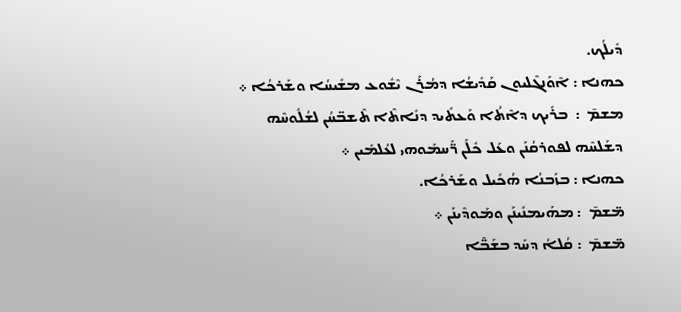ܕܺܝܠܳܟ.
ܟܗܢܐ : ܐܶܘܰܢܓܶܠܝܘܢ ܩܰܕܺܝܫܳܐ ܕܡܳܪܰܢ ܝܶܫܽܘܥ ܡܫܺܝܚܳܐ ܘܫܰܪܟܳܐ ܀
ܡܫܡ̄  :  ܒܪܺܝܟ ܕܐܶܬܳܐ ܘܰܥܬܺܝܕ ܕܢܺܐܬܶܐ ܬܶܫܒ̈ܚܳܢ ܠܫܳܠܽܘܚܶܗ ܕܫܰܠܚܶܗ ܠܦܘܪܩܳܢܰܢ ܘܥܰܠ ܟܽܠܰܢ ܪ̈ܰܚܡܰܘܗܝ ܠܥܳܠܡܺܝܢ ܀
ܟܗܢܐ : ܒܙܰܒܢܳܐ ܗܳܟܺܝܠ ܘܫܰܪܟܳܐ.
ܡ̈ܫܡ̄  : ܡܗܰܝܡܢܺܝܢܰܢ ܘܡܰܘܕܶܝܢܰܢ ܀
ܡ̈ܫܡ̄  : ܩܳܠܐܳ ܕܚܰܕ ܒܫܰܒ̈ܶܐ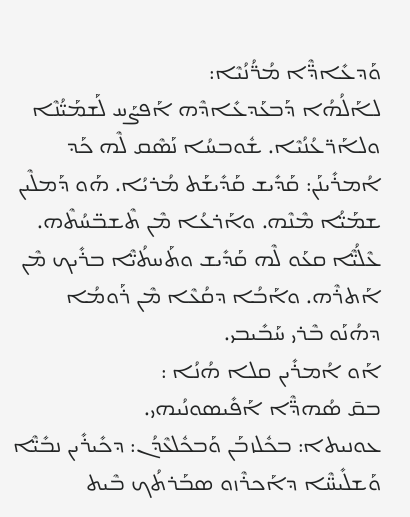ܘܰܕܥܺܐܕ̈ܶܐ ܡܳܪ̈ܳܢܳܝܶܐ:
ܠܐܰܠܳܗܳܐ ܕܰܒܥܰܕܥܺܐܕܶܗ ܐܰܦܨܰܚ ܠܰܫܡܰܝ̈ܳܢܶܐ ܘܠܐܰܪ̈ܥܳܢܳܝܶܐ. ܫܽܘܒܚܳܐ ܢܰܣܶܩ ܠܶܗ ܟܰܕ ܐܳܡܪܺܝܢܰܢ: ܩܰܕܺܝܫ ܩܰܕܺܝܫܰܬ ܡܳܪܝܳܐ. ܗܰܘ ܕܰܡܠܶܝܢ ܫܡܰܝ̈ܳܐ ܡܶܢܶܗ. ܘܐܰܪܥܳܐ ܡܶܢ ܬܶܫܒ̈ܚܳܬܶܗ. ܥܶܠܳܝ̈ܶܐ ܩܥܰܘ ܠܶܗ ܩܰܕܺܝܫ ܘܬܰܚܬܳܝ̈ܶܐ ܒܪܺܝܟ ܡܶܢ ܐܰܬܪܶܗ. ܘܐܰܒܳܐ ܕܩܳܥܶܐ ܡܶܢ ܪܰܘܡܳܐ ܕܗܳܢܰܘ ܒܶܪܝ ܚܰܒܺܝܒܝ.
ܐܰܘ ܐܳܡܪܺܝܢ ܩܠܐ ܗܳܢܳܐ :
ܒܩ̄ ܣܳܗܕ̈ܶܐ ܐܰܦܺܝܣܘܢܳܝܗܝ.
ܥܘܢܝܬܐ: ܒܟܽܠܙܒܰܢ ܘܰܒܟܽܠܥܶܕܳܢ: ܕܟܺܝܪܺܝܢ ܢܒܺܝ̈ܶܐ ܘܰܫܠܺܝܚ̈ܶܐ ܕܐܰܟܪܶܙܘ ܣܒܰܪܬܳܟ ܒܶܝܬ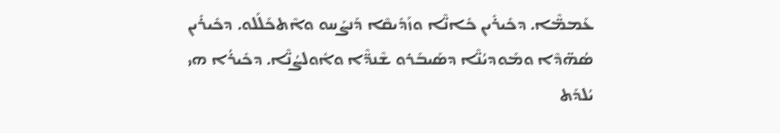ܥܰܡܡ̈ܶܐ. ܕܟܺܝܪܺܝܢ ܟܺܐܢ̈ܶܐ ܘܙܰܕܺܝܩܶܐ ܕܰܢܨܰܚܘ ܘܐܶܬܟܰܠܰܠܘ. ܕܟܺܝܪܺܝܢ ܣܳܗ̈ܕܶܐ ܘܡܰܘܕܝܳܢ̈ܶܐ ܕܣܰܝܒܰܪܘ ܫܶܢܕ̈ܶܐ ܘܐܽܘܠܨܳܢ̈ܶܐ. ܕܟܺܝܪܳܐ ܗܝ ܝܳܠܕܰܬ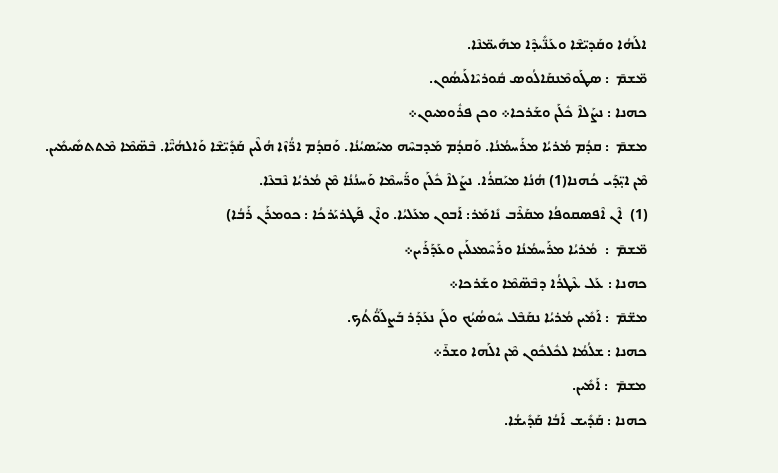ܐܠܰܗܳܐ ܘܩܰܕܝ̈ܫܶܐ ܘܥܰܢ̈ܺܝܕܶܐ ܡܗܰܝܡ̈ܢܶܐ.
ܡ̈ܫܡ̄  : ܣܛܰܘܡܶܢܩܰܐܠܳܘܣ ܩܽܘܪܝܶܐܠܰܝܣܳܘܢ.
ܟܗܢܐ : ܢܨܰܠܐܶ ܟܽܠܰܢ ܘܫܰܪܟܐ܀ ܘܟܢ ܦܪܽܘܡܝܘܢ܀
ܡܫܡ̄  : ܩܕܳܡ ܡܳܪܝܳܐ ܡܪܰܚܡܳܢܳܐ. ܘܰܩܕܳܡ ܡܰܕܒܚܶܗ ܡܚܰܣܝܳܢܳܐ. ܘܰܩܕܳܡ ܐܪ̈ܳܙܶܐ ܗܳܠܶܝܢ ܩܰܕܺܝ̈ܫܶܐ ܘܰܐܠܗܳܝ̈ܶܐ. ܒܶܣ̈ܡܶܐ ܡܶܬܬܣܺܝܡܺܝܢ. ܡܶܢ ܐܝ̣̈ܕܰܝ ܟܳܗܢܐ(1) ܗܳܢܳܐ ܡܝܰܩܪܳܐ. ܢܨܰܠܐܶ ܟܽܠܰܢ ܘܪ̈ܰܚܡܶܐ ܘܰܚܢܳܢܳܐ ܡܶܢ ܡܳܪܝܳܐ ܢܶܒܥܶܐ.
(1)  ܐܶܢ ܐܶܦܣܩܘܦܳܐ ܡܩܰܪܶܒ ܢܺܐܡܰܪ: ܐܰܒܘܢ ܡܥܰܠܝܳܐ. ܘܐܶܢ ܦܰܛܪܝܰܪܟܳܐ : ܟܘܡܪܰܢ ܪܰܒܳܐ)
ܡ̈ܫܡ̄  :  ܡܳܪܝܳܐ ܡܪܰܚܡܳܢܳܐ ܘܪܰܚܶܡܥܠܰܝܢ ܘܥܰܕܰܪܰܝܢ܀
ܟܗܢܐ : ܥܰܠ ܥܶܛܪܳܐ ܕܒܶܣ̈ܡܶܐ ܘܫܰܪܟܐ܀
ܡܫ̈ܡ̄  : ܐܰܡܺܝܢ ܡܳܪܝܳܐ ܢܩܰܒܶܠ ܚܽܘܣܳܝܳܟ ܘܠܰܢ ܢܥܰܕܰܪ ܒܰܨܠܰܘ̈ܳܬܳܟ.
ܟܗܢܐ : ܫܠܳܡܳܐ ܠܟܽܠܟܽܘܢ ܡܶܢ ܐܠܰܗܐ ܘܫܪ̄܀
ܡܫܡ̄  : ܐܰܡܺܝܢ.
ܟܗܢܐ : ܩܰܕܺܝܫ ܐܰܒܳܐ ܩܰܕܺܝܫܳܐ.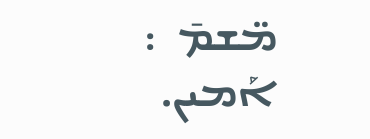ܡ̈ܫܡ̄  : ܐܰܡܝܢ.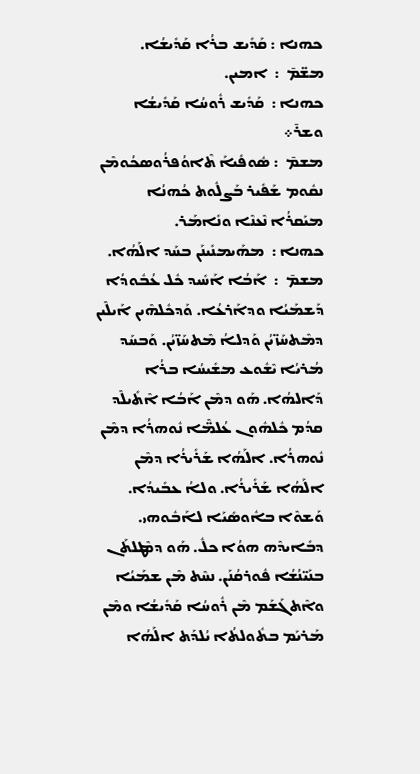ܟܗܢܐ : ܩܰܕܺܝܫ ܒܪܳܐ ܩܰܕܺܝܫܳܐ.
ܡܫ̈ܡ̄  :  ܐܡܝܢ.
ܟܗܢܐ :  ܩܰܕܺܝܫ ܪܽܘܚܳܐ ܩܰܕܺܝܫܳܐ ܘܫܪ̄܀
ܡܫܡ̄  : ܣܽܘܦܺܝܐܰ ܬܶܐܘܳܦܪܳܘܣܟܳܘܡܶܢ ܢܩܽܘܡ ܫܰܦܺܝܪ ܒܰܨܠܽܘܬ ܟܳܗܢܳܐ ܡܝܰܩܪܳܐ ܢܶܥܢܶܐ ܘܢܺܐܡܰܪ.
ܟܗܢܐ :  ܡܗܰܝܡܢܺܝܢܰܢ ܒܚܰܕ ܐܠܰܗܳܐ.
ܡܫܡ̄  :  ܐܰܒܳܐ ܐܰܚܺܝܕ ܟܽܠ ܥܳܒܽܘܕܳܐ ܕܰܫܡܰܝܳܐ ܘܕܐܰܪܥܳܐ. ܘܰܕܟܽܠܗܶܝܢ ܐܰܝܠܶܝܢ ܕܡܶܬܚܰܙ̈ܝܳܢ ܘܰܕܠܐܳ ܡܶܬܚܰܙ̈ܝܳܢ. ܘܰܒܚܰܕ ܡܳܪܝܳܐ ܝܶܫܽܘܥ ܡܫܺܝܚܳܐ ܒܪܳܐ ܕܰܐܠܗܳܐ. ܗܰܘ ܕܡܶܢ ܐܰܒܳܐ ܐܶܬܺܝܠܶܕ ܩܕܳܡ ܟܽܠܗܽܘܢ ܥܳܠܡ̈ܶܐ ܢܽܘܗܪܳܐ ܕܡܶܢ ܢܽܘܗܪܳܐ. ܐܠܰܗܳܐ ܫܰܪܺܝܪܳܐ ܕܡܶܢ ܐܠܰܗܳܐ ܫܰܪܺܝܪܳܐ. ܘܠܐܳ ܥܒܺܝܕܳܐ. ܘܰܫܘܶܐ ܒܐܽܘܣܺܝܰܐ ܠܐܰܒܽܘܗܝ. ܕܒܺܐܝܕܶܗ ܗܘܳܐ ܟܠܽ. ܗܰܘ ܕܡܶܛܠܬܰܢ ܒܢܰܝ̈ܢܳܫܳܐ ܦܽܘܪܩܳܢܰܢ. ܢܚܶܬ ܡܶܢ ܫܡܰܝܳܐ ܘܐܶܬܓܰܫܰܡ ܡܶܢ ܪܽܘܚܳܐ ܩܰܕܺܝܫܳܐ ܘܡܶܢ ܡܰܪܝܰܡ ܒܬܽܘܠܬܳܐ ܝܳܠܕܰܬ ܐܠܰܗܳܐ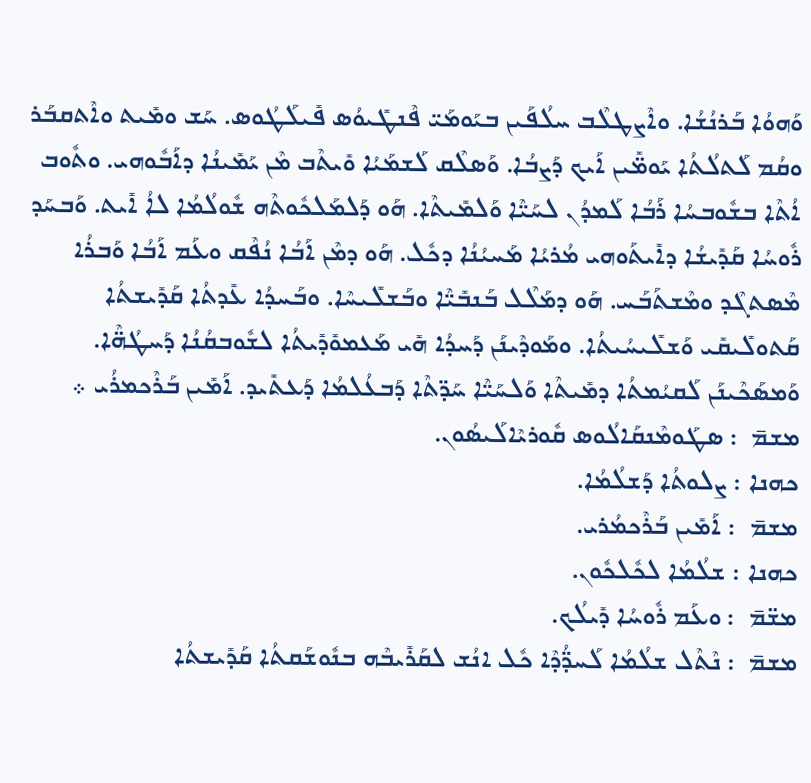ܘܰܗܘܳܐ ܒܰܪܢܳܫܳܐ. ܘܐܶܨܛܠܶܒ ܚܠܳܦܰܝܢ ܒܝܰܘܡܰܝ̈ ܦܶܢܛܺܝܘܳܣ ܦܺܝܠܰܛܳܘܣ. ܚܰܫ ܘܡܺܝܬ ܘܐܶܬܩܒܰܪ ܘܩܳܡ ܠܰܬܠܳܬܳܐ ܝܰܘܡ̈ܺܝܢ ܐܰܝܟ ܕܰܨܒܳܐ. ܘܰܣܠܶܩ ܠܰܫܡܰܝܳܐ ܘܺܝܬܶܒ ܡܶܢ ܝܰܡܺܝܢܳܐ ܕܐܰܒܽܘܗܝ. ܘܬܽܘܒ ܐܳܬܶܐ ܒܫܽܘܒܚܳܐ ܪܰܒܳܐ ܠܰܡܕܳܢ ܠܚܰܝ̈ܶܐ ܘܰܠܡܺܝܬܶܐ. ܗܰܘ ܕܰܠܡܰܠܟܽܘܬܶܗ ܫܽܘܠܳܡܳܐ ܠܐܳ ܐܺܝܬ. ܘܰܒܚܰܕ ܪܽܘܚܳܐ ܩܰܕܺܝܫܳܐ ܕܐܺܝܬܰܘܗܝ ܡܳܪܝܳܐ ܡܰܚܝܳܢܳܐ ܕܟܽܠ. ܗܰܘ ܕܡܶܢ ܐܰܒܳܐ ܢܳܦܶܩ ܘܥܰܡ ܐܰܒܳܐ ܘܰܒܪܳܐ ܡܶܣܬܓܶܕ ܘܡܶܫܬܰܒܰܚ. ܗܰܘ ܕܡܰܠܶܠ ܒܰܢܒܺܝ̈ܶܐ ܘܒܰܫܠܺܝܚܶܐ. ܘܒܰܚܕܳܐ ܥܺܕܬܳܐ ܩܰܕܺܝܫܬܳܐ ܩܰܬܘܠܺܝܩܺܝ ܘܰܫܠܺܝܚܳܝܬܳܐ. ܘܡܰܘܕܶܝܢܰܢ ܕܰܚܕܳܐ ܗܺܝ ܡܰܥܡܘܺܕܺܝܬܳܐ ܠܫܽܘܒܩܳܢܳܐ ܕܰܚܛܳܗ̈ܶܐ. ܘܰܡܣܰܟܶܝܢܰܢ ܠܰܩܝܳܡܬܳܐ ܕܡܺܝܬܶܐ ܘܰܠܚܰܝ̈ܶܐ ܚܰܕ̈ܬܶܐ ܕܰܒܥܳܠܡܳܐ ܕܰܥܬܺܝܕ. ܐܰܡܺܝܢ ܒܰܪܶܟܡܪܳܝ ܀
ܡܫܡ̄  : ܣܛܰܘܡܶܢܩܰܐܠܳܘܣ ܩܽܘܪܝܶܐܠܰܝܣܳܘܢ.
ܟܗܢܐ : ܨܠܘܬܳܐ ܕܰܫܠܳܡܳܐ.
ܡܫܡ̄  : ܐܰܡܺܝܢ ܒܰܪܶܟܡܳܪܝ.
ܟܗܢܐ : ܫܠܳܡܳܐ ܠܟܽܠܟܽܘܢ.
ܡܫ̈ܡ̄  : ܘܥܰܡ ܪܽܘܚܳܐ ܕܺܝܠܳܟ.
ܡܫܡ̄  : ܢܶܬܶܠ ܫܠܳܡܳܐ ܠܰܚܕ̈ܳܕܶܐ ܟܽܠ ܐܢܳܫ ܠܩܰܪܺܝܒܶܗ ܒܢܽܘܫܰܩܬܳܐ ܩܰܕܺܝܫܬܳܐ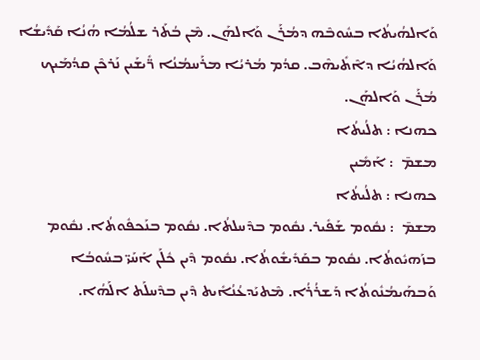ܘܰܐܠܗܳܝܬܳܐ ܒܚܽܘܒܶܗ ܕܡܳܪܰܢ ܘܰܐܠܗܰܢ. ܡܶܢ ܒܳܬܰܪ ܫܠܳܡܳܐ ܗܳܢܳܐ ܩܰܕܺܝܫܳܐ ܘܰܐܠܗܳܝܳܐ ܕܐܶܬܺܝܗܶܒ. ܩܕܳܡ ܡܳܪܝܳܐ ܡܪܰܚܡܳܢܳܐ ܪ̈ܺܝܫܰܝܢ ܢܰܪܟܶܢ ܩܕܳܡܰܝܟ ܡܳܪܰܢ ܘܰܐܠܗܰܢ.
ܟܗܢܐ : ܬܠܳܝܬܳܐ
ܡܫܡ̄  : ܐܰܡܺܝܢ
ܟܗܢܐ : ܬܠܳܝܬܳܐ
ܡܫܡ̄  : ܢܩܽܘܡ ܫܰܦܺܝܪ. ܢܩܽܘܡ ܒܕܶܚܠܬܳܐ. ܢܩܽܘܡ ܒܢܰܟܦܽܘܬܳܐ. ܢܩܽܘܡ ܒܙܰܗܝܽܘܬܳܐ. ܢܩܽܘܡ ܒܩܰܕܺܝܫܽܘܬܳܐ. ܢܩܽܘܡ ܕܶܝܢ ܟܽܠܰܢ ܐܰܚܰܝ̈ ܒܚܽܘܒܳܐ ܘܰܒܗܰܝܡܳܢܽܘܬܳܐ ܕܰܫܪܳܪܳܐ. ܡܶܬܝܰܕܥܳܢܳܐܺܝܬ ܕܶܝܢ ܒܕܶܚܠܰܬ ܐܠܰܗܳܐ.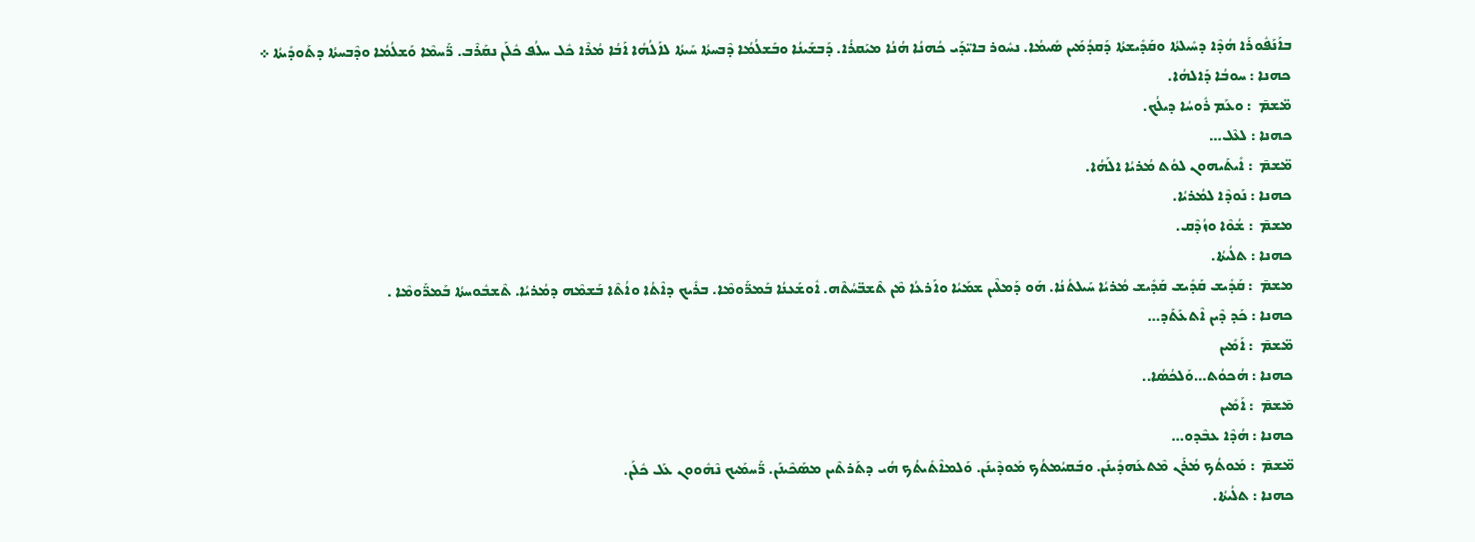ܒܐܰܢܰܦܽܘܪܰܐ ܗܳܕܶܐ ܕܚܺܝܠܬܳܐ ܘܩܰܕܺܝܫܬܳܐ ܕܰܩܕܳܡܰܝܢ ܣܺܝܡܳܐ. ܢܚܽܘܪ ܒܐܝ̈ܕܰܝ ܟܳܗܢܳܐ ܗܳܢܳܐ ܡܝܰܩܪܳܐ. ܕܰܒܫܰܝܢܳܐ ܘܒܰܫܠܳܡܳܐ ܕܶܒܚܬܳܐ ܚܰܝܬܳܐ ܠܐܰܠܳܗܳܐ ܐܰܒܳܐ ܡܳܪܶܐ ܟܽܠ ܚܠܳܦ ܟܽܠܰܢ ܢܩܰܪܶܒ. ܪ̈ܰܚܡܶܐ ܘܰܫܠܳܡܳܐ ܘܕܶܒܚܬܳܐ ܕܬܰܘܕܺܝܬܳܐ ܀
ܟܗܢܐ : ܚܘܒܳܐ ܕܰܐܠܗܳܐ.
ܡ̈ܫܡ̄  : ܘܥܰܡ ܪܽܘܚܳܐ ܕܝܠܳܟ.
ܟܗܢܐ : ܠܥܶܠ…
ܡ̈ܫܡ̄  : ܐܺܝܬܰܝܗܘܢ ܠܘܳܬ ܡܳܪܝܳܐ ܐܠܰܗܳܐ.
ܟܗܢܐ : ܢܰܘܕܶܐ ܠܡܳܪܝܳܐ.
ܡܫܡ̄  : ܫܳܘܶܐ ܘܙܳܕܶܩ.
ܟܗܢܐ : ܬܠܳܝܬܳܐ.
ܡܫܡ̄  : ܩܰܕܺܝܫ ܩܰܕܺܝܫ ܩܰܕܺܝܫ ܡܳܪܝܳܐ ܚܰܝܠܬܳܢܳܐ. ܗܰܘ ܕܰܡܠܶܝܢ ܫܡܰܝܳܐ ܘܐܰܪܥܳܐ ܡܶܢ ܬܶܫܒ̈ܚܳܬܶܗ. ܐܽܘܫܰܥܢܳܐ ܒܰܡܪ̈ܰܘܡܶܐ. ܒܪܺܝܟ ܕܐܶܬܳܐ ܘܐܳܬܶܐ ܒܰܫܡܶܗ ܕܡܳܪܝܳܐ. ܬܶܫܒܽܘܚܬܳܐ ܒܰܡܪ̈ܰܘܡܶܐ .
ܟܗܢܐ : ܟܰܕ ܕܶܝܢ ܐܶܬܥܰܬܰܕ…
ܡ̈ܫܡ̄  : ܐܰܡܺܝܢ
ܟܗܢܐ : ܗܳܟܘܳܬ…ܘܰܠܟܳܣܳܐ..
ܡ̄ܫܡ̄  : ܐܰܡܺܝܢ
ܟܗܢܐ : ܗܳܕܶܐ ܥܒܶܕܘ…
ܡ̈ܫܡ̄  : ܡܰܘܬܳܟ ܡܳܪܰܢ ܡܶܬܥܰܗܕܺܝܢܰܢ. ܘܒܰܩܝܳܡܬܳܟ ܡܰܘܕܶܝܢܰܢ. ܘܰܠܡܐܶܬܺܝܬܳܟ ܗܳܝ ܕܬܰܪܬܶܝܢ ܡܣܰܟܶܝܢܰܢ. ܪ̈ܰܚܡܰܝܟ ܢܶܗܽܘܘܢ ܥܰܠ ܟܽܠܰܢ.
ܟܗܢܐ : ܬܠܳܝܬܳܐ.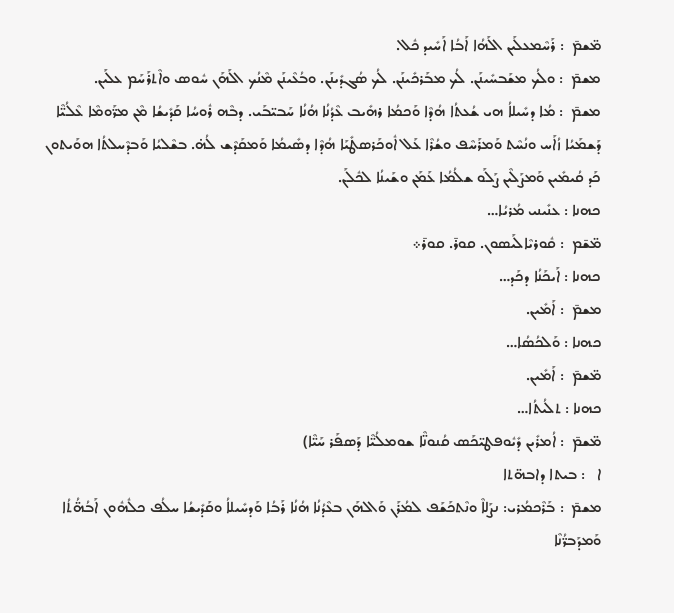ܡ̈ܫܡ̄  : ܪܰܚܶܡܥܠܰܝܢ ܐܠܰܗܳܐ ܐܰܒܳܐ ܐܰܚܺܝܕ ܟܽܠ.
ܡܫܡ̄  : ܘܠܳܟ ܡܫܰܒܚܺܝܢܰܢ. ܠܳܟ ܡܒܰܪܟܺܝܢܰܢ. ܠܳܟ ܣܳܓܕܺܝܢܰܢ. ܘܒܳܥܶܝܢܰܢ ܡܶܢܳܟ ܐܠܰܗܰܢ ܚܽܘܣ ܘܐܶܬܪܰܚܰܡ ܥܠܰܝܢ.
ܡܫܡ̄  : ܡܳܐ ܕܚܺܝܠܐܳ ܗܝ ܫܳܥܬܳܐ ܗܳܕܶܐ ܘܰܟܡܳܐ ܪܗܺܝܒ ܥܶܕܳܢܳܐ ܗܳܢܳܐ ܚܰܒܝ̈ܒܰܝ. ܕܒܶܗ ܪܽܘܚܳܐ ܩܰܕܺܝܫܳܐ ܡܶܢ ܡܪ̈ܰܘܡܶܐ ܥܶܠܳܝ̈ܶܐ ܕܰܫܡܰܝܳܐ ܙܳܐܰܚ ܘܢܳܚܶܬ ܘܰܡܪܰܚܶܦ ܘܫܳܪܶܐ ܥܰܠ ܐܽܘܟܰܪܣܛܺܝܰܐ ܗܳܕܶܐ ܕܣܺܝܡܳܐ ܘܰܡܩܰܕܶܫ ܠܳܗ̇. ܒܫܶܠܝܳܐ ܘܰܒܕܶܚܠܬܳܐ ܗܘܰܝܬܘܢ ܟܰܕ ܩܳܝܡܺܝܢ ܘܰܡܨܰܠܶܝܢ ܨܰܠܰܘ ܫܠܳܡܳܐ ܥܰܡܰܢ ܘܫܰܝܢܳܐ ܠܟܽܠܰܢ.
ܟܗܢܐ : ܥܢܺܝܢܝ ܡܳܪܝܳܐ…
ܡ̈ܫ̄ܡ  : ܩܽܘܪܝܶܐܠܰܝܣܘܢ. ܩܘܪ̄. ܩܘܪ̄܀
ܟܗܢܐ : ܐܰܝܟܰܢܳܐ ܕܟܰܕ…
ܡܫܡ̄  : ܐܰܡܺܝܢ.
ܟܗܢܐ : ܘܰܠܟܳܣܳܐ…
ܡ̈ܫܡ̄  : ܐܰܡܺܝܢ.
ܟܗܢܐ : ܬܠܳܝܬܳܐ…
ܡ̈ܫܡ̄  : ܐܳܡܪܺܝܢ ܕܺܝܽܘܦܛܝ̈ܟܰܣ ܩܳܢܘܢ̈ܶܐ ܫܘܡܠܳܝ̈ܶܐ ܕܰܣܦܰܪ ܚܰܝ̈ܶܐ)
ܐ   : ܒܝܬܐ ܕܐܒܗ̈ܬܐ
ܡܫܡ̄  : ܒܰܪܶܟܡܳܪܝ: ܢܨܰܠܐܶ ܘܢܶܬܟܰܫܰܦ ܠܡܳܪܰܢ ܘܰܐܠܗܰܢ ܒܥܶܕܳܢܳܐ ܗܳܢܳܐ ܪܰܒܳܐ ܘܰܕܚܺܝܠܐܳ ܘܩܰܕܺܝܫܳܐ ܚܠܳܦ ܟܠܽܗܽܘܢ ܐܰܒܳܗ̈ܳܬܳܐ ܘܰܡܕܰܒܪ̈ܳܢܶܐ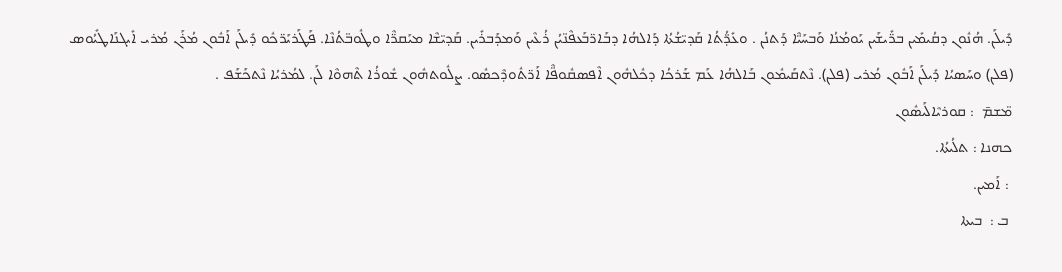ܕܺܝܠܰܢ. ܗܳܢܽܘܢ ܕܩܳܝܡܺܝܢ ܒܪ̈ܺܝܫܰܝܢ ܝܰܘܡܳܢܳܐ ܘܰܒܚܰܝ̈ܶܐ ܕܰܬܢܳܢ . ܘܥܺܕ̈ܳܬܳܐ ܩܰܕܝ̈ܫܳܬܳܐ ܕܰܐܠܗܳܐ ܕܒܰܐܪ̈ܒܰܥܦܶܢ̈ܝܳܢ ܪܳܥܶܝܢ ܘܰܡܕܰܒܪܺܝܢ. ܩܰܕܝ̈ܫܶܐ ܡܝܰܩܪ̈ܶܐ ܘܛܽܘܒ̈ܬܳܢܶܐ. ܦܰܛܰܪܝܰܪ̈ܟܽܘ ܕܺܝܠܰܢ ܐܰܒܽܘܢ ܡܳܪܰܢ ܡܳܪܝ ܐܺܝܓܢܰܐܛܺܝܳܘܣ (ܦܠܢ) ܘܚܰܣܝܳܐ ܕܺܝܠܰܢ ܐܰܒܽܘܢ ܡܳܪܝ (ܦܠܢ). ܢܶܬܩܰܝܡܽܘܢ ܒܰܐܠܗܳܐ ܥܰܡ ܫܰܪܟܳܐ ܕܟܽܠܗܽܘܢ ܐܶܦܣܩܽܘܦ̈ܶܐ ܐܰܪ̈ܬܽܘܕܶܟܣܽܘ. ܨܠܽܘܬܗܽܘܢ ܫܽܘܪܳܐ ܬܶܗܘܶܐ ܠܰܢ. ܠܡܳܪܝܳܐ ܢܶܬܟܰܫܰܦ .
ܡ̈ܫܡ̄  : ܩܘܪܝܶܐܠܰܝܣܽܘܢ
ܟܗܢܐ : ܬܠܳܝܬܳܐ.
 : ܐܰܡܝܢ.
 ܒ :  ܒܝܬܐ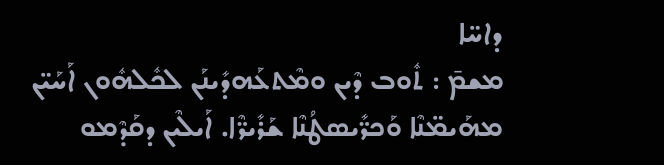ܕܐܚ̈ܐ
ܡܫܡ̄ : ܬܽܘܒ ܕܶܝܢ ܘܡܶܬܥܰܗܕܺܝܢܰܢ ܠܟܽܠܗܽܘܢ ܐܰܚܰܝ̈ܢ ܡܗܰܝܡ̈ܢܶܐ ܘܰܟܪ̈ܺܝܣܛܳܢܶܐ ܫܰܪܺܝܪ̈ܶܐ. ܐܰܝܠܶܝܢ ܕܩܰܕܶܡܘ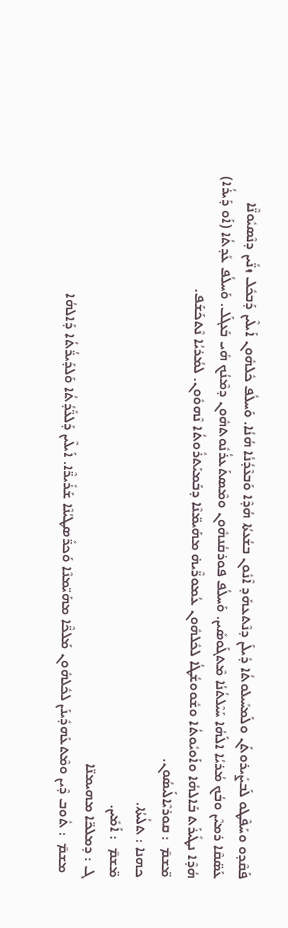ܦܰܩܶܕܘ ܘܚܰܦܶܛܘ ܠܰܒܨܺܝܪܘܬܰܢ ܘܠܰܡܚܺܝܠܘܬܳܐ ܕܺܝܠܰܢ ܕܢܶܬܥܗܰܕ ܐܶܢܽܘܢ ܒܫܳܥܬܳܐ ܗܳܕܶܐ ܘܰܒܥܶܕܳܢܳܐ ܗܳܢܳܐ. ܘܰܚܠܳܦ ܟܽܠܗܽܘܢ ܐܰܝܠܶܝܢ ܕܰܒܟܽܠ ܙܢ̈ܺܝܢ ܕܢܶܣܝܽܘܢ̈ܶܐ ܥܰܣ̈ܩܶܐ ܪܡܝܶܢ ܘܒܳܟ ܡܳܪܝܳܐ ܐܠܰܗܳܐ ܚܰܝܶܠܬܳܢܳܐ ܡܶܬܓܰܘܣܺܝܢ. ܘܰܚܠܳܦ ܦܘܪܩܳܢܗܽܘܢ ܘܡܶܣܬܰܥܪܳܢܽܘܬܗܽܘܢ ܕܡܶܢܳܟ ܗܺܝ ܒܰܥܓܰܠ. ܘܰܚܠܳܦ ܥܺܕܬܳܐ (ܐܰܘ ܕܰܝܪܳܐ) ܗܳܕܶܐ ܢܛܺܝܪܰܬ ܒܰܐܠܗܳܐ ܘܐܰܘܝܽܘܬܳܐ ܘܫܽܘܘܫܳܛܳܐ ܠܟܽܠܗܽܘܢ ܥܳܡܘܪ̈ܶܝܗ̇ ܡܗܰܝܡ̈ܢܶܐ ܕܒܰܡܝܰܬܪܽܘܬܳܐ ܢܶܗܘܽܘܢ. ܠܡܳܪܝܳܐ ܢܶܬܟܰܫܰܦ.
ܡ̈ܫܡ̄  : ܩܘܪܝܶܐܠܰܝܣܳܘܢ.
ܟܗܢܐ : ܬܠܳܝܬܳܐ.
ܡ̈ܫܡ̄  : ܐܰܡܺܝܢ.
ܓ : ܕܡܠܟ̈ܐ ܡܗܝܡܢ̈ܐ
 ܡܫܡ̄  : ܬܽܘܒ ܕܶܝܢ ܘܡܶܬܥܰܗܕܺܝܢܰܢ ܠܟܽܠܗܽܘܢ ܡܰܠܟ̈ܶܐ ܡܗܰܝ̈ܡܢܶܐ ܘܰܟܪ̈ܺܣܛܝܳܢܶܐ ܫܰܪܺܝܪ̈ܶܐ. ܐܰܝܠܶܝܢ ܕܰܠܥ̈ܺܕܳܬܳܐ ܘܰܠܕܰܝܪ̈ܳܬܳܐ ܕܰܐܠܗܳܐ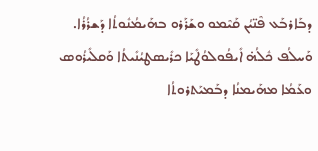ܕܒܰܐܪܒܰܥ ܦܶܢ̈ܝܳܢ ܩܰܝܶܡܘ ܘܫܰܪܰܪܘ ܒܗܰܝܡܳܢܽܘܬܳܐ ܕܰܫܪܳܪܳܐ. ܘܰܚܠܳܦ ܟܽܠܳܗ̇ ܐܺܝܦܳܘܠܘܳܛܺܝܰܐ ܟܪܺܝܣܛܝܳܢܺܝܬܳܐ ܘܰܩܠܺܝܪܳܘܣ ܘܥܰܡܳܐ ܡܗܰܝܡܢܳܐ ܕܒܰܡܝܰܬܪܘܬܳܐ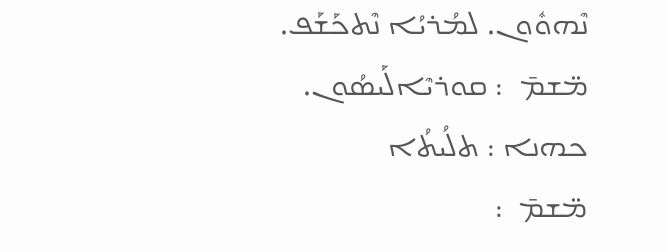ܢܶܗܘܽܘܢ. ܠܡܳܪܝܳܐ ܢܶܬܟܰܫܰܦ.
ܡ̈ܫܡ̄  : ܩܘܪܝܶܐܠܰܝܣܳܘܢ.
ܟܗܢܐ : ܬܠܳܝܬܳܐ
ܡ̈ܫܡ̄  :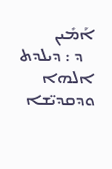ܐܰܡܺܝܢ
   ܕ : ܕܝܠܕܬ ܐܠܗܐ ܘܕܩܕܝ̈ܫܐ